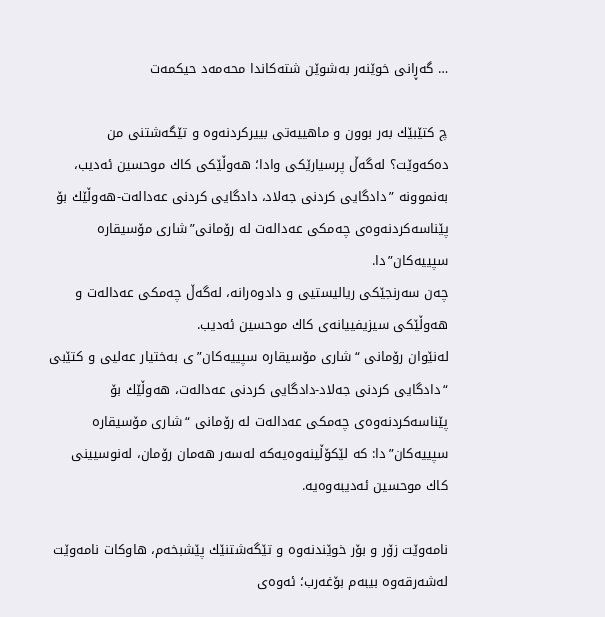… گه‌ڕانی خوێنه‌ر به‌شوێن شته‌كاندا محه‌مه‌د حیكمه‌ت

چ كتێبێك به‌ر بوون و ماهییه‌تی بییركردنه‌وه ‌و تێگه‌شتنی من ده‌كه‌وێت؟ له‌گه‌ڵ پرسیارێكی وادا؛ هه‌وڵێكی كاك موحسین ئه‌دیب، به‌نموونه ‌”دادگایی كردنی جه‌لاد، دادگایی كردنی عه‌داله‌ت-هه‌وڵێك بۆ پێناسه‌كردنه‌وه‌ی چه‌مكی عه‌داله‌ت له‌ رۆمانی”شاری مۆسیقاره‌ سپییه‌كان”دا.
چه‌ن سه‌رنجێكی ریالیستیی و دادوه‌رانه‌، له‌گه‌ڵ چه‌مكی عه‌داله‌ت و هه‌وڵێكی سیزیفییانه‌ی كاك موحسین ئه‌دیب.
له‌نێوان رۆمانی “شاری مۆسیقاره‌ سپییه‌كان”ی به‌ختیار عه‌لیی و كتێبی “دادگایی كردنی جه‌لاد-دادگایی كردنی عه‌داله‌ت، هه‌وڵێك بۆ پێناسه‌كردنه‌وه‌ی چه‌مكی عه‌داله‌ت له ‌رۆمانی “شاری مۆسیقاره‌ سپییه‌كان”دا: كه‌ لێكۆڵینه‌وه‌یه‌كه‌ له‌سه‌ر هه‌مان رۆمان، له‌نوسیینی كاك موحسین ئه‌دیبه‌وه‌یه‌.

نامه‌وێت زۆر و بۆر خوێندنه‌وه‌ و تێگه‌شتنێك پێشبخه‌م، هاوكات نامه‌وێت له‌شه‌رقه‌وه‌ بیبه‌م بۆغه‌رب؛ ئه‌وه‌ی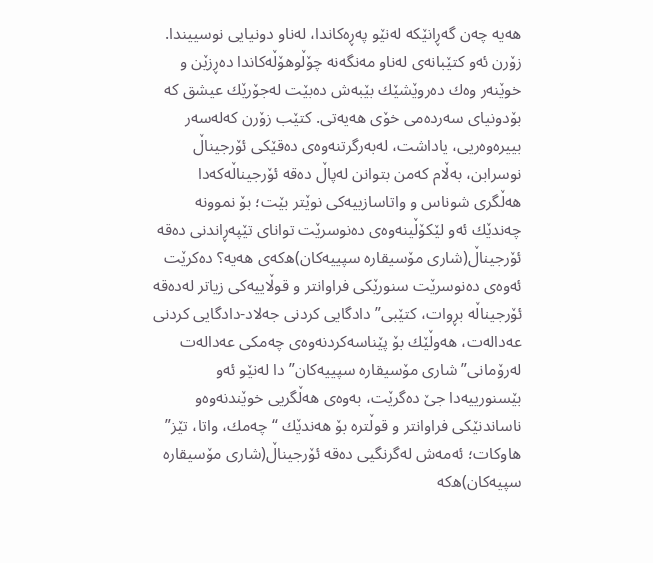هه‌یه‌ چه‌ن گه‌ڕانێكه‌ له‌نێو په‌ڕه‌كاندا، له‌ناو دونیایی نوسییندا. زۆرن ئه‌و كتێبانه‌ی له‌ناو مه‌نگه‌نه‌ چۆڵوهۆڵه‌كاندا ده‌ڕزێن و خوێنه‌ر وه‌ك ده‌روێشێك بێبه‌ش ده‌بێت له‌جۆرێك عیشق كه‌ بۆدونیای سه‌رده‌می خۆی هه‌یه‌تی. كتێب زۆرن كه‌له‌سه‌ر بییره‌وه‌ریی، یاداشت، له‌به‌رگرتنه‌وه‌ی ده‌قێكی ئۆرجیناڵ نوسرابن، به‌ڵام كه‌من بتوانن له‌پاڵ ده‌قه‌ ئۆرجیناڵه‌كه‌دا هه‌ڵگری شوناس و واتاسازییه‌كی نوێتر بێت؛ بۆ نموونه‌ چه‌ندێك ئه‌و لێكۆڵینه‌وه‌ی ده‌نوسرێت توانای تێپه‌ڕاندنی ده‌قه‌ ئۆرجیناڵ(شاری مۆسیقاره‌ سپییه‌كان)ه‌كه‌ی هه‌یه‌؟ ده‌كرێت ئه‌وه‌ی ده‌نوسرێت سنورێكی فراوانتر و قوڵاییه‌كی زیاتر له‌ده‌قه‌ ئۆرجیناڵه‌ بڕوات، كتێبی”دادگایی كردنی جه‌لاد-دادگایی كردنی عه‌داله‌ت، هه‌وڵێك بۆ پێناسه‌كردنه‌وه‌ی چه‌مكی عه‌داله‌ت له‌رۆمانی”شاری مۆسیقاره‌ سپییه‌كان”دا له‌نێو ئه‌و بێسنورییه‌دا جێ ده‌گرێت، به‌وه‌ی هه‌ڵگریی خوێندنه‌وه‌و ناساندنێكی فراوانتر و قوڵتره‌ بۆ هه‌ندێك “چه‌مك، واتا، تێز” هاوكات؛ ئه‌مه‌ش له‌گرنگیی ده‌قه‌ ئۆرجیناڵ(شاری مۆسیقاره‌ سپیه‌كان)ه‌كه‌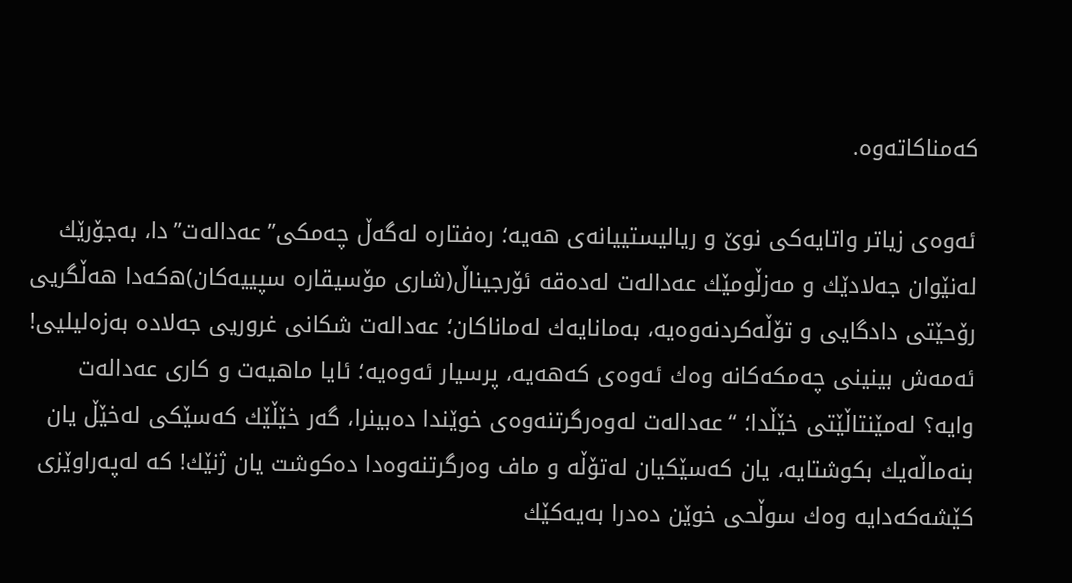كه‌مناكاته‌وه‌.

ئه‌وه‌ی زیاتر واتایه‌كی نوێ و ریالیستییانه‌ی هه‌یه‌؛ ره‌فتاره‌ له‌گه‌ڵ چه‌مكی”عه‌داله‌ت”دا، به‌جۆرێك له‌نێوان جه‌لادێك و مه‌زڵومێك عه‌داله‌ت له‌ده‌قه‌ ئۆرجیناڵ(شاری مۆسیقاره‌ سپییه‌كان)ه‌كه‌دا هه‌ڵگریی رۆحێتی دادگایی و تۆڵه‌كردنه‌وه‌یه‌، به‌مانایه‌ك له‌ماناكان؛ عه‌داله‌ت شكانی غروریی جه‌لاده‌ به‌زه‌لیلیی! ئه‌مه‌ش بینینی چه‌مكه‌كانه‌ وه‌ك ئه‌وه‌ی كه‌هه‌یه‌، پرسیار ئه‌وه‌یه‌؛ ئایا ماهیه‌ت و كاری عه‌دا‌له‌ت وایه‌؟ له‌مێنتاڵێتی خێڵدا؛ “عه‌داله‌ت له‌وه‌رگرتنه‌وه‌ی خوێندا ده‌بینرا، گه‌ر خێڵێك كه‌سێكی له‌خێڵ یان بنه‌ماڵه‌یك بكوشتایه‌، یان كه‌سێكیان له‌تۆڵه‌ و ماف وه‌رگرتنه‌وه‌دا ده‌كوشت یان ژنێك! كه‌ له‌په‌راوێزی كێشه‌كه‌دایه‌ وه‌ك سوڵحی خوێن ده‌درا به‌یه‌كێك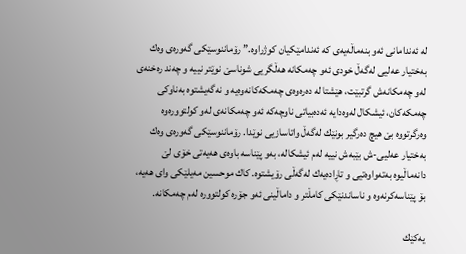له‌ ئه‌ندامانی ئه‌و بنه‌ماڵه‌یه‌ی كه ‌ئه‌ندامێكیان كوژراوه‌.” رۆماننوسێكی گه‌وره‌ی وه‌ك به‌ختیار عه‌لیی له‌گه‌ڵ خودی ئه‌و چه‌مكانه هه‌ڵگریی شوناسێ نوێتر نییه‌ و چه‌ند ره‌خنەی لەو چه‌مكانه‌ش گرتبێت، هێشتا له ‌ده‌ره‌وه‌ی چه‌مكه‌كانه‌وه‌یه‌ و نه‌گه‌یشتوه‌ به‌ناوكی چه‌مكه‌كان،‌ ئیشكال له‌وه‌دایه‌ ئه‌ده‌بیاتی ناوچه‌كه‌ ئه‌و چه‌مكانه‌ی له‌و كولتووره‌وه‌ وه‌رگرتووه‌ بێ هیچ ده‌رگیر بونێك له‌گه‌ڵ واتاسازیی نوێدا. رۆماننوسێكی گه‌وره‌ی وه‌ك به‌ختیار عه‌لیی-ش بێبه‌ش نییه‌ له‌م ئیشكاله‌، به‌و پێناسه‌ باوه‌ی هه‌یه‌تی خۆی لێ دانه‌ماڵیوه‌ به‌ته‌واوه‌تیی و تاڕاده‌یه‌ك له‌گه‌ڵی رۆیشتوه‌. كاك موحسین مه‌یلێكی وای هه‌یه‌، بۆ پێناسه‌كرنه‌وه‌ و ناساندنێکی كامڵتر و داماڵینی ئه‌و جۆره‌ كو‌لتووره‌ له‌م چه‌مكانه.

یه‌كێك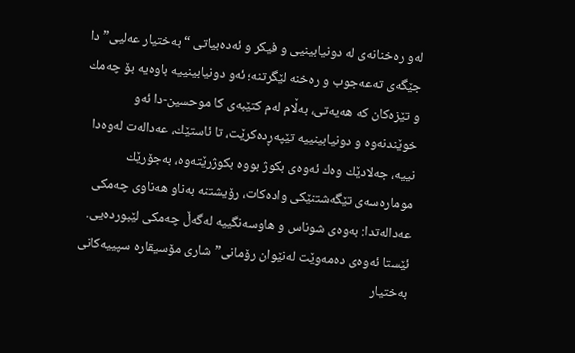له‌و ره‌خنانه‌ی له‌ دونیابینیی و فیكر و ئه‌ده‌بیاتی “به‌ختیار عه‌لیی”دا جێگه‌ی ته‌عه‌جوب و ره‌خنه‌ لێگرتنە؛ ئه‌و دونیابینییه‌ باوه‌یه‌ بۆ چه‌مك و تێزه‌كان كه ‌هه‌یه‌تی، به‌ڵام له‌م كتێبه‌ی كا موحسین-دا ئه‌و خوێندنه‌وه ‌و دونیابینییه‌ تێپه‌ڕده‌كرێت، تا ئاستێك، عه‌داله‌ت له‌وه‌دا نییه‌، جه‌لادێك وه‌ك ئه‌وه‌ی بكوژ بووه‌ بكوژرێته‌وه‌، به‌جۆرێك موماره‌سه‌ی تێگه‌شتنێكی واده‌كات، رۆیشتنه‌ به‌ناو هه‌ناوی چه‌مكی عه‌داله‌تدا: به‌وه‌ی شوناس و هاوسه‌نگییه‌ له‌گه‌ڵ چه‌مكی لێبورده‌یی. ئێستا‌ ئه‌وه‌ی ده‌مه‌وێت له‌نێوان رۆمانی”شاری مۆسیقاره‌ سپییه‌كانی به‌ختیار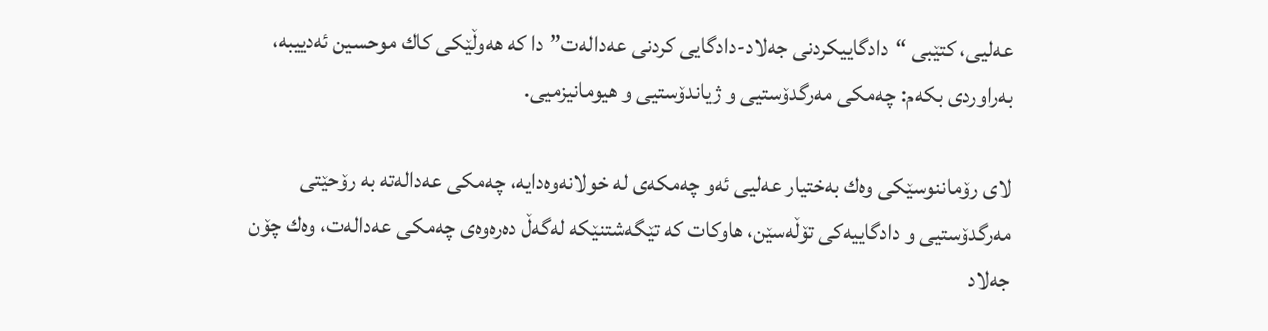عه‌لیی، كتێبی “دادگاییكردنی جه‌لاد-دادگایی كردنی عه‌داله‌ت”دا كه ‌هه‌وڵێكی كاك موحسین ئه‌دییبه‌، به‌راوردی بكه‌م: چه‌مكی مه‌رگدۆستیی و ژیاندۆستیی و هیومانیزمیی‌‌.

لای رۆماننوسێكی وه‌ك به‌ختیار عه‌لیی ئه‌و چه‌مكه‌ی له ‌خولانه‌وه‌دایه‌، چه‌مكی عه‌داله‌ته‌ به ‌رۆحێتی مه‌رگدۆستیی و دادگاییه‌كی تۆڵه‌سێن، هاوكات كه ‌تێگه‌شتنێكه‌ له‌گه‌ڵ ده‌ره‌وه‌ی چه‌مكی عه‌داله‌ت، وه‌ك چۆن جه‌لاد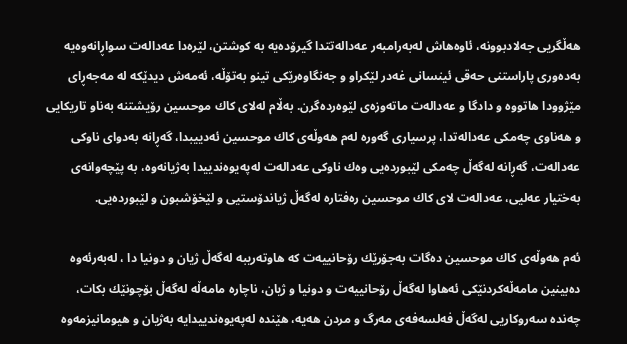هه‌ڵگریی جه‌لادبوونه‌، ئاوه‌هاش له‌به‌رامبه‌ر عه‌داله‌تتدا گیرۆده‌یه‌ به‌ كوشتن، لێره‌دا عه‌داله‌ت سواڕانه‌وه‌یه‌ به‌ده‌وری پاراستنی حه‌قی ئینسانی غه‌در لێكراو و جه‌نگاوه‌رێكی تینو به‌تۆڵه‌، ئه‌مه‌ش دیدێكه‌ له ‌مه‌جه‌ڕای مێژوودا هاتووه ‌و دادگا و عه‌داله‌ت ماته‌وزه‌ی لێوه‌رده‌گرن. به‌ڵام له‌لای كاك موحسین رۆیشتنه‌ به‌ناو تاریكایی و هه‌ناوی چه‌مكی عه‌داله‌تدا، پرسیاری گه‌وره‌ له‌م هه‌وڵه‌ی كاك موحسین ئه‌دییبدا، گه‌ڕانه‌ به‌دوای ناوكی عه‌داله‌ت، گه‌ڕانه‌ له‌گه‌ڵ چه‌مكی لێبورده‌یی وه‌ك ناوكی عه‌داله‌ت له‌پەیوەندییدا به‌ژیانه‌وه‌، به‌ پێچه‌وانه‌ی به‌ختیار عه‌لیی، عه‌داله‌ت لای كاك موحسین رە‌فتاره‌ له‌گه‌ڵ ژیاندۆستیی و لێخۆشبون و لێبورده‌یی.

ئه‌م هه‌وڵه‌ی كاك موحسین ده‌گات به‌جۆرێك رۆحانییه‌ت كه‌ هاوته‌ریبه‌ له‌گه‌ڵ ژیان و دونیا دا ، له‌به‌رئه‌وه‌ ده‌بینین مامه‌ڵه‌كردنێكی ئەهاوا له‌گه‌ڵ رۆحانییه‌ت و دونیا و ژیان، ناچاره‌ مامه‌ڵه‌ له‌گه‌ڵ بۆچونێك بكات، چه‌نده‌ سه‌روكاریی له‌گه‌ڵ فه‌لسه‌فه‌ی مه‌رگ و مردن هه‌یه‌، هێنده‌ له‌پەیوەندییدایه‌ به‌ژیان و هیومانیزمه‌وه‌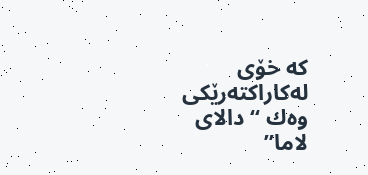كه ‌خۆی له‌كاراكته‌رێكی وه‌ك “دالای لاما”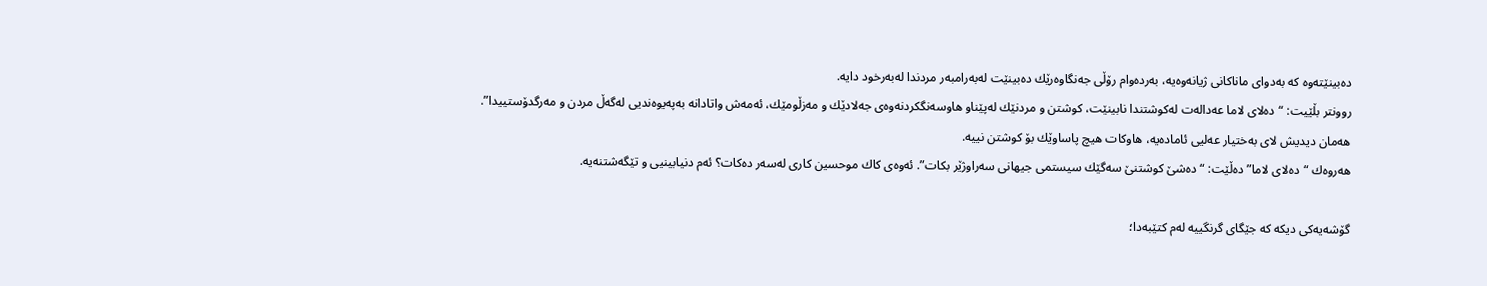ده‌بینێته‌وه‌ كه ‌به‌دوای ماناكانی ژیانه‌وه‌یه‌، به‌رده‌وام رۆڵی جه‌نگاوه‌رێك ده‌بینێت له‌به‌رامبه‌ر مردندا له‌به‌رخود دایه‌.
روونتر بڵێیت: “ده‌لای لاما عه‌داله‌ت له‌كوشتندا نابینێت، كوشتن و مردنێك له‌پێناو هاوسه‌نگكردنه‌وه‌ی جه‌لادێك و مه‌زڵومێك، ئه‌مه‌ش واتادانه‌ به‌پەیوەندیی له‌گه‌ڵ مردن و مه‌رگدۆستییدا”.
هه‌مان دیدیش لای به‌ختیار عه‌لیی ئاماده‌یه‌، هاوكات هیچ پاساوێك بۆ كوشتن نییه‌.
هه‌روه‌ك “ده‌لای لاما” ده‌ڵێت: “ده‌شێ كوشتنێ سه‌گێك سیستمی جیهانی سه‌راوژێر بكات”. ئه‌وه‌ی كاك موحسین كاری له‌سه‌ر ده‌كات؟ ئه‌م دنیابینیی و تێگه‌شتنه‌یه‌.

گۆشه‌یه‌كی دیكه كه‌ جێگای گرنگییه‌ له‌م كتێبه‌دا؛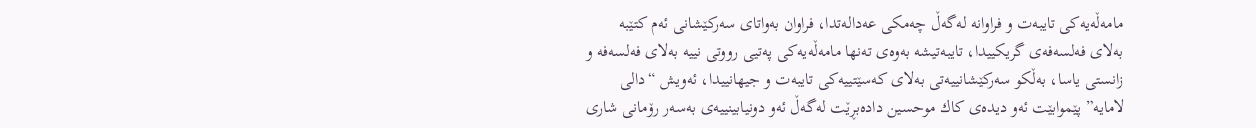مامه‌ڵه‌یه‌كی تایبه‌ت و فراوانه‌ له‌گه‌ڵ چه‌مكی عه‌داله‌تدا، فراوان به‌واتای سه‌ركێشانی ئه‌م كتێبه‌ به‌لای فه‌لسه‌فه‌ی گریکییدا، تایبه‌تیشه‌ به‌وه‌ی ته‌نها مامه‌ڵه‌یه‌كی په‌تیی رووتی نییه‌ به‌لای فه‌لسه‌فه‌ و زانستی یاسا، به‌ڵكو سه‌ركێشانییه‌تی به‌لای كه‌سێتییه‌كی تایبه‌ت و جیهانییدا، ئه‌ویش “دالی لامایه‌” پێموابێت ئه‌و دیده‌ی كاك موحسین داده‌بڕێت له‌گه‌ڵ ئه‌و دونیابینییه‌ی به‌سه‌ر رۆمانی شاری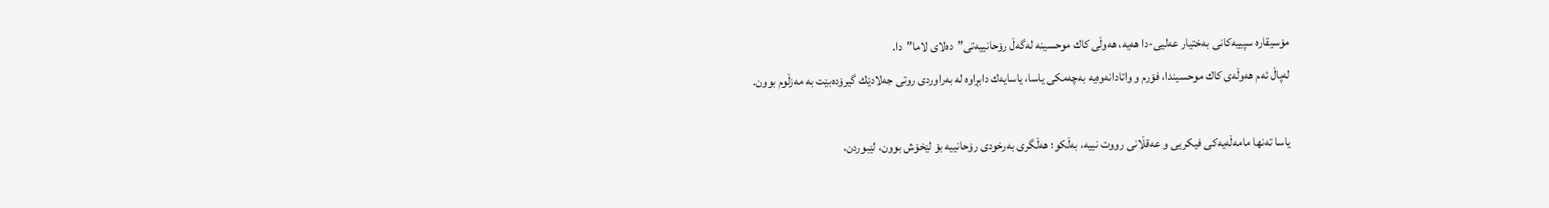مۆسیقاره‌ سپییه‌كانی به‌ختیار عه‌لیی-دا هه‌یه‌، هه‌وڵی كاك موحسینه‌ له‌گه‌ڵ رۆحانییه‌تی”ده‌لای لاما”دا.
له‌پاڵ ئه‌م هه‌وڵه‌ی كاك موحسیندا، فۆرم و واتادانه‌وه‌یه‌ به‌چه‌مكی یاسا، یاسایه‌ك دابڕاوه‌ له‌ به‌راوردی روتی جه‌لادێك گیرۆده‌بێت به ‌مه‌زڵوم بوون.

یاسا ته‌نها مامه‌ڵه‌یه‌كی فیكریی و عه‌قڵانی رووت نییه‌، به‌ڵكو؛ هه‌ڵگری به‌رخودی رۆحانییه‌ بۆ لێخۆش بوون، لێبوردن،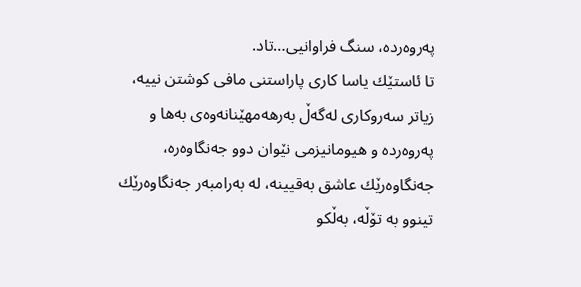په‌روه‌رده‌، سنگ فراوانیی…تاد.
تا ئاستێك یاسا كاری پاراستنی مافی كوشتن نییه‌، زیاتر سه‌روكاری له‌گه‌ڵ به‌رهه‌مهێنانه‌وه‌ی به‌ها و په‌روه‌رده‌ و هیومانیزمی نێوان دوو جه‌نگاوه‌ره‌، جه‌نگاوه‌رێك عاشق به‌قیینه‌، له‌ به‌رامبه‌ر جه‌نگاوه‌رێك تینوو به‌ تۆڵه‌، به‌ڵكو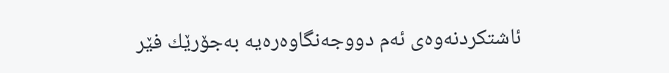ئاشتكردنه‌وه‌ی ئه‌م دووجه‌نگاوه‌ره‌یه‌ به‌جۆرێك فێر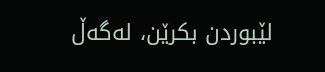لێبوردن بكرێن، له‌گه‌ڵ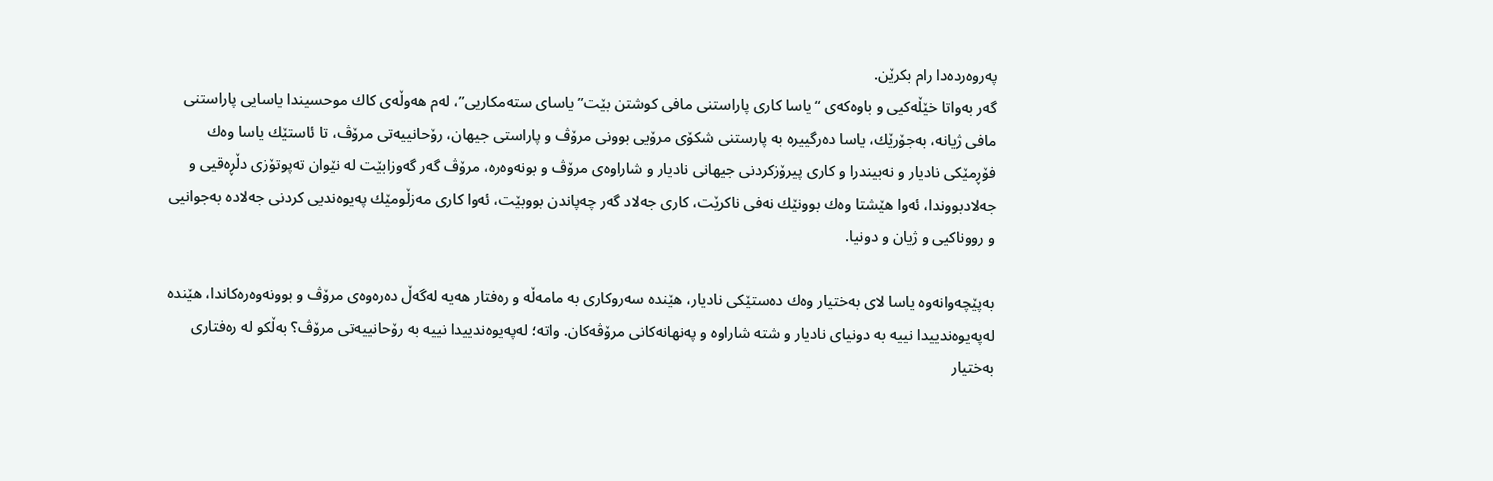په‌روه‌رده‌دا رام بكرێن.
گه‌ر به‌واتا خێڵه‌كیی و باوه‌كه‌ی “یاسا كاری پاراستنی مافی كوشتن بێت” یاسای سته‌مكاریی”، له‌م هه‌وڵه‌ی كاك موحسیندا یاسایی پاراستنی مافی ژیانه‌، به‌جۆرێك، یاسا ده‌رگییره‌ به ‌پارستنی شكۆی مرۆیی بوونی مرۆڤ و پاراستی جیهان، رۆحانییه‌تی مرۆڤ، تا ئاستێك یاسا وه‌ك فۆڕمێكی نادیار و نه‌بیندرا و كاری پیرۆزكردنی جیهانی نادیار و شاراوه‌ی مرۆڤ و بونه‌وه‌ره‌، مرۆڤ گه‌ر گه‌وزابێت له ‌نێوان ته‌پوتۆزی دڵڕه‌قیی و جه‌لادبووندا، ئەوا هێشتا وه‌ك بوونێك نه‌فی ناكرێت، كاری جه‌لاد گه‌ر چه‌پاندن بووبێت، ئه‌وا كاری مه‌زڵومێك پەیوەندیی کردنی جه‌لاده‌ به‌جوانیی و رووناكیی و ژیان و دونیا.

به‌پێچه‌وانه‌وه‌ یاسا لای به‌ختیار وه‌ك ده‌ستێكی نادیار، هێنده‌ سه‌روكاری به ‌مامه‌ڵه‌ و ره‌فتار هه‌یه‌ له‌گه‌ڵ ده‌ره‌وه‌ی مرۆڤ و بوونه‌وه‌ره‌كاندا، هێنده‌ له‌پەیوەندییدا نییه‌ به ‌دونیای نادیار و شته‌ شاراوه ‌و په‌نهانه‌كانی مرۆڤه‌كان. واته‌؛ له‌پەیوەندییدا نییه‌ به ‌رۆحانییه‌تی مرۆڤ؟ به‌ڵكو له ‌ره‌فتاری به‌ختیار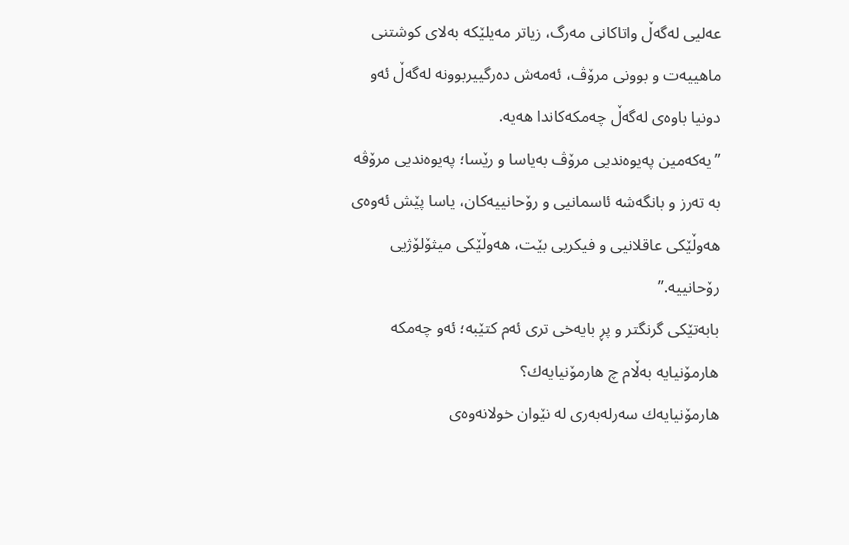عه‌لیی له‌گه‌ڵ واتاكانی مه‌رگ، زیاتر مه‌یلێكه‌ به‌لای كوشتنی ماهییه‌ت و بوونی مرۆڤ، ئه‌مه‌ش ده‌رگییربوونه‌ له‌گه‌ڵ ئه‌و دونیا باوه‌ی له‌گه‌ڵ چه‌مكه‌كاندا هه‌یه‌.
”یه‌كه‌مین پەیوەندیی مرۆڤ به‌یاسا و رێسا؛ پەیوەندیی مرۆڤه‌ به ‌ته‌رز و بانگه‌شه‌ ئاسمانیی و رۆحانییه‌كان، یاسا پێش ئه‌وه‌ی هه‌وڵێكی عاقلانیی و فیكریی بێت، هه‌وڵێكی میثۆلۆژیی رۆحانییه‌.”
بابه‌تێكی گرنگتر و پڕ بایه‌خی تری ئه‌م كتێبه‌؛ ئەو چه‌مكە هارمۆنیایه‌ به‌ڵام چ هارمۆنیایه‌ك؟
هارمۆنیایه‌ك سه‌رله‌به‌ری له‌ نێوان خولانه‌وه‌ی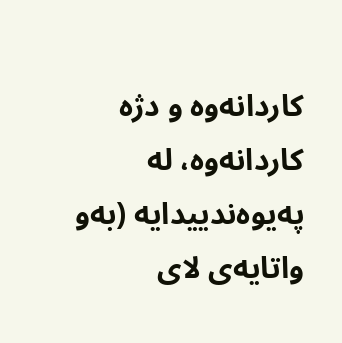كاردانه‌وه‌ و دژه‌ كاردانه‌وه،‌ له‌ پەیوەندییدایه‌ (به‌و واتایەی لای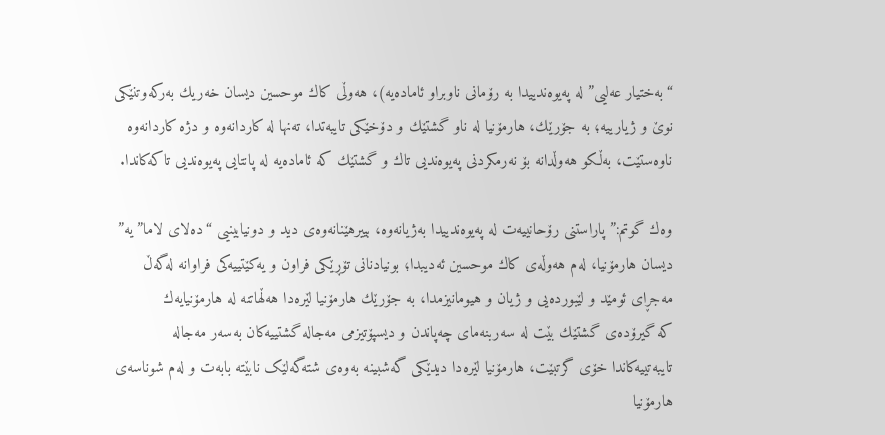“به‌ختیار عه‌لیی” له ‌پەیوەندییدا به‌ رۆمانی ناوبراو ئاماده‌یه‌)، هه‌وڵی كاك موحسین دیسان خه‌ریك به‌ركه‌وتنێكی نوێ و ژیارییه‌؛ بە جۆرێك، هارمۆنیا له ‌ناو گشتێك و دۆخێكی تایبه‌تدا، ته‌نها له ‌كاردانه‌وه‌ و دژه‌ كاردانه‌وه‌ ناوه‌ستێت، به‌ڵكو هه‌وڵدانه‌ بۆ نه‌رمكردنی پەیوەندیی تاك و گشتێك كه‌ ئاماده‌یه‌ له ‌پانتایی پەیوەندیی تاكه‌كاندا.

وه‌ك گوتم:” پاراستنی رۆحانییه‌ت له ‌پەیوەندییدا به‌ژیانه‌وه‌، بییرهێنانه‌وه‌ی دید و دونیابینیی “ده‌لای لاما”یه‌”
دیسان هارمۆنیا، له‌م هه‌وڵه‌ی كاك موحسین ئه‌دیبدا؛ بونیادنانی تۆڕێكی فراون و یه‌كێتییه‌كی فراوانه‌ له‌گه‌ڵ مه‌جڕای ئومێد و لێبورده‌یی و ژیان و هیومانیزمدا، به‌ جۆرێك هارمۆنیا لێره‌دا هه‌ڵهاتنه‌ له ‌هارمۆنیایه‌ك كه ‌گیرۆده‌ی گشتێك بێت له‌ سه‌ربنه‌مای چه‌پاندن و دیسپۆتیزمی مه‌جاله‌ گشتییه‌كان به‌سه‌ر مه‌جاله‌ تایبه‌تییه‌كاندا خۆی گرتبێت، هارمۆنیا لێره‌دا دیدێكی گه‌شبینه‌ به‌وه‌ی شته‌گەلێک نابێته‌ بابه‌ت و له‌م شوناسه‌ی هارمۆنیا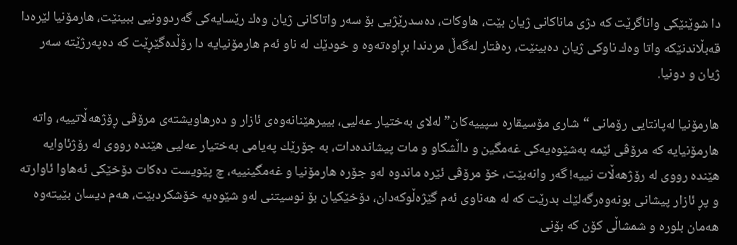دا شوێنێكی واناگرێت كه‌ دژی ماناكانی ژیان بێت، هاوكات، ده‌سدرێژیی بۆ سه‌ر واتاكانی ژیان وه‌ك رێسایه‌كی گه‌ردوونیی ببینێت، هارمۆنیا لێره‌دا قه‌بڵاندنێكه‌ واتا وه‌ك ناوكی ژیان ده‌بینێت، ره‌فتار له‌گه‌ڵ مردندا بڕاوه‌ته‌وه‌ و خودێك له‌ ناو ئه‌م هارمۆنیایه‌ دا رۆڵده‌گێڕێت كه ‌ده‌په‌رژێته‌ سه‌ر ژیان و دونیا.

هارمۆنیا له‌پانتایی رۆمانی “شاری مۆسیقاره‌ سپییه‌كان” له‌لای به‌ختیار عه‌لیی، بییرهێنانه‌وه‌ی ئازار و ده‌رهاویشته‌ی مرۆڤی ڕۆژهه‌ڵاتییه‌، واته‌ هارمۆنیایه‌ كه‌ مرۆڤی ئێمه‌ به‌شێوه‌یه‌كی غه‌مگین و داڵشكاو و مات پیشانده‌دات، به‌ جۆرێك په‌یامی به‌ختیار عه‌لیی هێنده‌ رووی له رۆژئاوایه‌ هێنده‌ رووی له ‌رۆژهه‌ڵات نییه‌! گه‌ر وانه‌بێت، خۆ مرۆڤی ئێره‌ ماندوه‌ له‌و جۆره‌ هارمۆنیا و غه‌مگینییه‌، چ پێویست ده‌كات دۆخێكی ئەهاوا ئاوارته و پڕ ئازار‌ پیشانی بونه‌وه‌رگه‌لێك بدرێت كه ‌له ‌هه‌ناوی ئه‌م گێژه‌ڵوكه‌دان، دۆخێكیان بۆ نوسیتنی له‌و شێوه‌یە خۆشكردبێت، هه‌م دیسان بێیته‌وه‌ هه‌مان بلوره‌ و شمشاڵی كۆن كه‌ بۆنی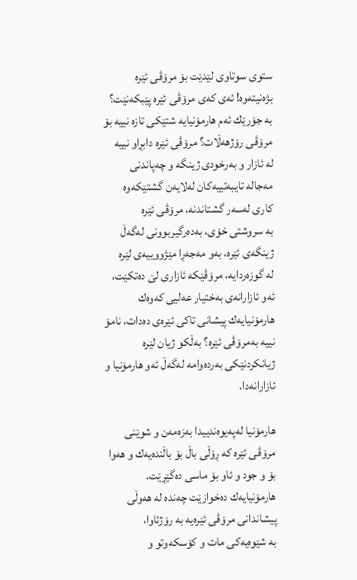ستوی سوتاوی لێدێت بۆ مرۆڤی ئێره‌ بژه‌نیته‌وه‌! ئه‌ی كه‌ی مرۆڤی ئێره‌ پێبكه‌نێت؟ به‌ جۆرێك ئه‌م هارمۆنیایه‌ شتێكی تازه‌ نییه‌ بۆ مرۆڤی رۆژهه‌ڵات؟ مرۆڤی ئێره‌ دابڕاو نییه‌ له ‌ئازار و به‌رخودی ژینگه‌ و چه‌پاندنی مه‌جاله‌ تایبه‌تییه‌كان له‌لایه‌ن گشتێكه‌وه‌ كاری له‌سه‌ر گشتاندنه‌، مرۆڤی ئێره‌ به ‌سروشتی خۆی، به‌ده‌رگیربوونی له‌گه‌ڵ ژینگه‌ی ئێره‌، به‌و مه‌جه‌ڕا مێژووییه‌ی لێره‌ له ‌گوزه‌ردایه‌، مرۆڤێكه‌ ئازاری لێ ده‌تكێت، ئه‌و ئازارانه‌ی به‌ختیار عه‌لیی كه‌وه‌ك هارمۆنیایه‌ك پیشانی تاكی ئێره‌ی ده‌دات، نامۆ نییه‌ به‌مرۆڤی ئێره‌؟ به‌ڵكو ژیان لێره‌ ژیانكردنێكی به‌رده‌وامه‌ له‌گه‌ڵ ئه‌و هارمۆنیا و ئازارانه‌دا.

هارمۆنیا له‌پەیوەندییدا به‌زه‌مه‌ن و شوێنی مرۆڤی ئێره‌ كه ‌ڕۆڵی باڵ بۆ باڵنده‌یه‌ك و هه‌وا بۆ و جود و ئاو بۆ ماسی ده‌گێڕێت. هارمۆنیایه‌ك ده‌خوازێت چه‌نده‌ له‌ هه‌وڵی پیشاندانی مرۆڤی ئێره‌یه‌‌ به ‌رۆژئاوا، به ‌شێوه‌یه‌كی مات و كۆسكه‌وتو و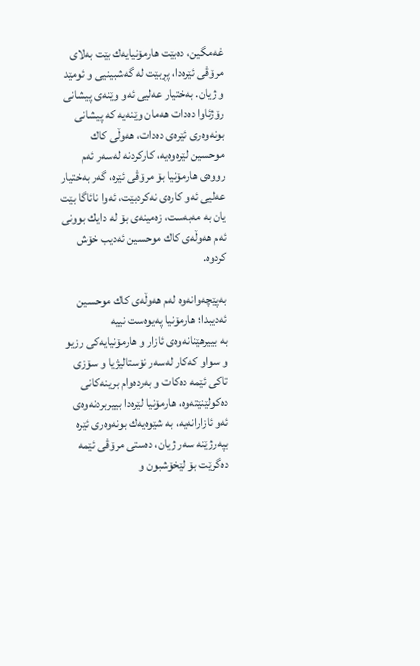غه‌مگین، ده‌بێت هارمۆنیایه‌ك بێت به‌لای مرۆڤی ئێره‌دا، پڕبێت له ‌گه‌شبینیی و ئومێد و ژیان. به‌ختیار عه‌لیی ئه‌و وێنه‌ی پیشانی رۆژئاوا ده‌دات هه‌مان وێنه‌یه‌ كه ‌پیشانی بونه‌وه‌ری ئێره‌ی ده‌دات، هه‌وڵی كاك موحسین لێره‌وه‌یه‌، كاركردنه‌ له‌سه‌ر ئه‌م رووه‌ی هارمۆنیا بۆ مرۆڤی ئێره‌، گه‌ر به‌ختیار عه‌لیی ئه‌و كاره‌ی نه‌كردبێت، ئه‌وا نائاگا بێت یان به‌ مه‌به‌ست، زه‌مینه‌ی بۆ له‌ دایك بوونی ئه‌م هه‌وڵه‌ی كاك موحسین ئه‌دیب خۆش كردوه‌.

به‌پێچه‌وانه‌وه‌ له‌م هه‌وڵه‌ی كاك موحسین ئه‌دیبدا؛ هارمۆنیا په‌یوه‌ست نییه‌ به ‌بییرهێنانه‌وه‌ی ئازار و هارمۆنیایه‌كی رزیو و سواو كه‌كار له‌سه‌ر نۆستالیژیا و سۆزی تاكی ئێمه‌ ده‌كات و به‌رده‌وام برینه‌كانی ده‌كولێنێته‌وه‌، هارمۆنیا لێره‌دا بییربردنه‌وه‌ی ئه‌و ئازارانه‌یه‌، به‌ شێوه‌یه‌ك بونه‌وه‌ری ئێره‌ بپه‌رژێنە سه‌ر ژیان، ده‌ستی مرۆڤی ئێمه‌ ده‌گرێت بۆ لێخۆشبون و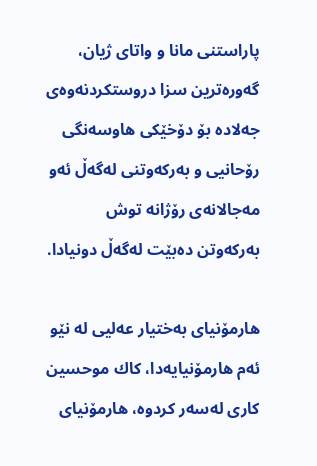پاراستنی مانا و واتای ژیان، گه‌وره‌ترین سزا دروستكردنه‌وه‌ی جه‌لاده‌ بۆ دۆخێكی هاوسه‌نگی رۆحانیی و به‌ركه‌وتنی له‌گه‌ڵ ئه‌و مه‌جالانه‌ی رۆژانه‌ توش به‌ركه‌وتن دەبێت له‌گه‌ڵ دونیادا.

هارمۆنیای به‌ختیار ‌عه‌لیی له ‌نێو ئه‌م هارمۆنیایه‌دا، ‌كاك موحسین كاری له‌سه‌ر كردوه‌، هارمۆنیای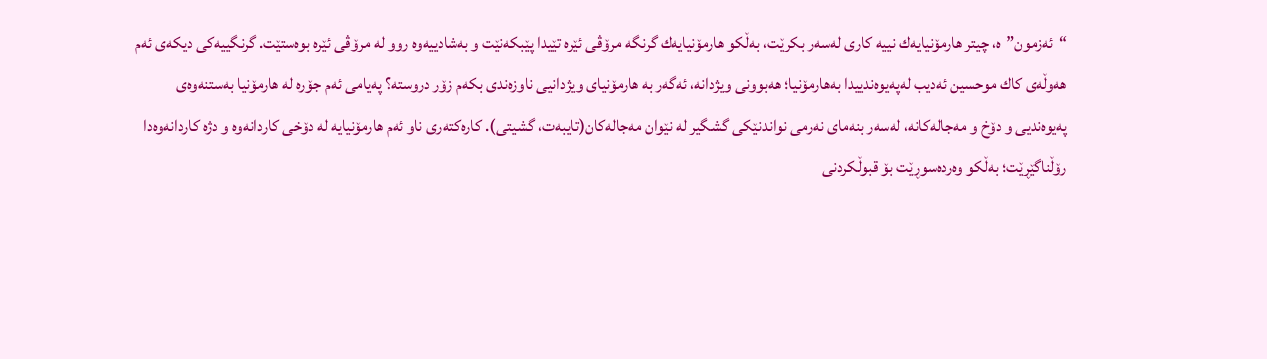“ئه‌زمون”ه‌، چیتر هارمۆنیایه‌ك نییه‌ كاری له‌سه‌ر بكرێت، به‌ڵكو هارمۆنیایه‌ك گرنگه‌ مرۆڤی ئێره‌ تێیدا پێبكه‌نێت و به‌شادییه‌وه‌ روو له ‌مرۆڤی ئێره‌ بوه‌ستێت. گرنگییه‌كی دیكه‌ی ئه‌م هه‌وڵه‌ی كاك موحسین ئه‌دیب له‌پەیوەندییدا به‌هارمۆنیا؛ هه‌بوونی ویژدانه‌، ئەگه‌ر به‌ هارمۆنیای ویژدانیی ناوزه‌ندی بكه‌م زۆر دروسته‌؟ په‌یامی ئه‌م جۆره‌ له‌ هارمۆنیا به‌ستنه‌وه‌ی پەیوەندیی و دۆخ و مه‌جاله‌كانه‌، له‌سه‌ر بنه‌مای نه‌رمی نواندنێكی گشگیر له‌ نێوان مه‌جاله‌كان(تایبه‌ت، گشیتی). كاره‌كته‌ری ناو ئه‌م هارمۆنیایه‌ له‌ دۆخی كاردانه‌وه ‌و دژه‌ كاردانه‌وه‌دا رۆڵناگێڕێت؛ به‌ڵكو وه‌رده‌سوڕێت بۆ قبوڵكردنی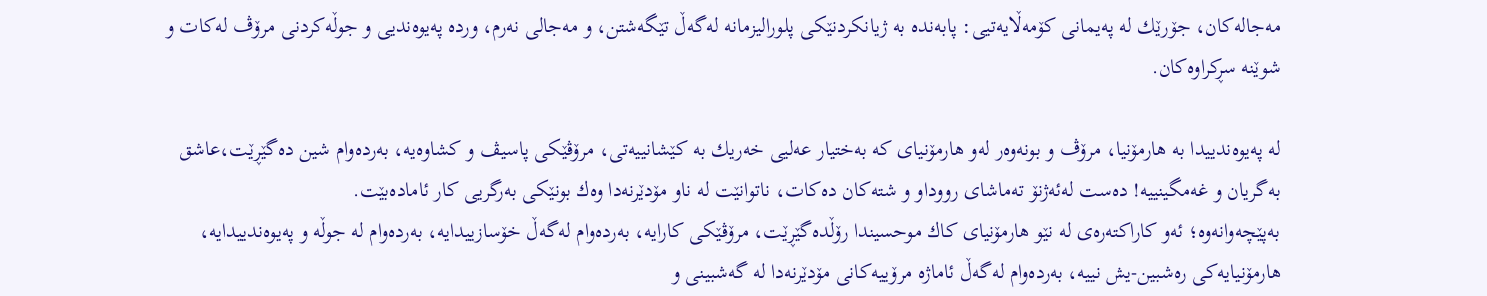مه‌جاله‌كان، جۆرێك له‌ په‌یمانی كۆمه‌ڵایه‌تیی: پابه‌نده‌ به ‌ژیانكردنێكی پلورالیزمانە له‌گه‌ڵ تێگه‌شتن، و مه‌جالی نه‌رم، ورده‌ پەیوەندیی و جوڵه‌كردنی مرۆڤ له‌كات و شوێنه‌ سڕكراوه‌كان.

له‌ پەیوەندییدا به ‌هارمۆنیا، مرۆڤ و بونه‌وه‌ر له‌و هارمۆنیای كه ‌به‌ختیار عه‌لیی خه‌ریك به ‌كێشانییه‌تی، مرۆڤێكی پاسیڤ و كشاوه‌یه‌، به‌رده‌وام شین ده‌گێڕێت،عاشق به‌گریان و غه‌مگینییه‌! ده‌ست له‌ئه‌ژنۆ ته‌ماشای رووداو و شته‌كان ده‌كات، ناتوانێت له‌ ناو مۆدێرنه‌دا وه‌ك بونێكی به‌رگریی كار ئاماده‌بێت.
به‌پێچه‌وانه‌وه‌؛ ئه‌و كاراكته‌ره‌ی له‌ نێو هارمۆنیای كاك موحسیندا رۆڵده‌گێڕێت، مرۆڤێكی كارایه‌، به‌رده‌وام له‌گه‌ڵ خۆسازییدایه‌، به‌رده‌وام له‌ جوڵه‌ و پەیوەندییدایه‌، هارمۆنیایه‌كی رە‌شبین-یش نییه‌، به‌رده‌وام له‌گه‌ڵ ئاماژه مرۆییه‌‌كانی مۆدێرنه‌دا له‌ گه‌شبینی و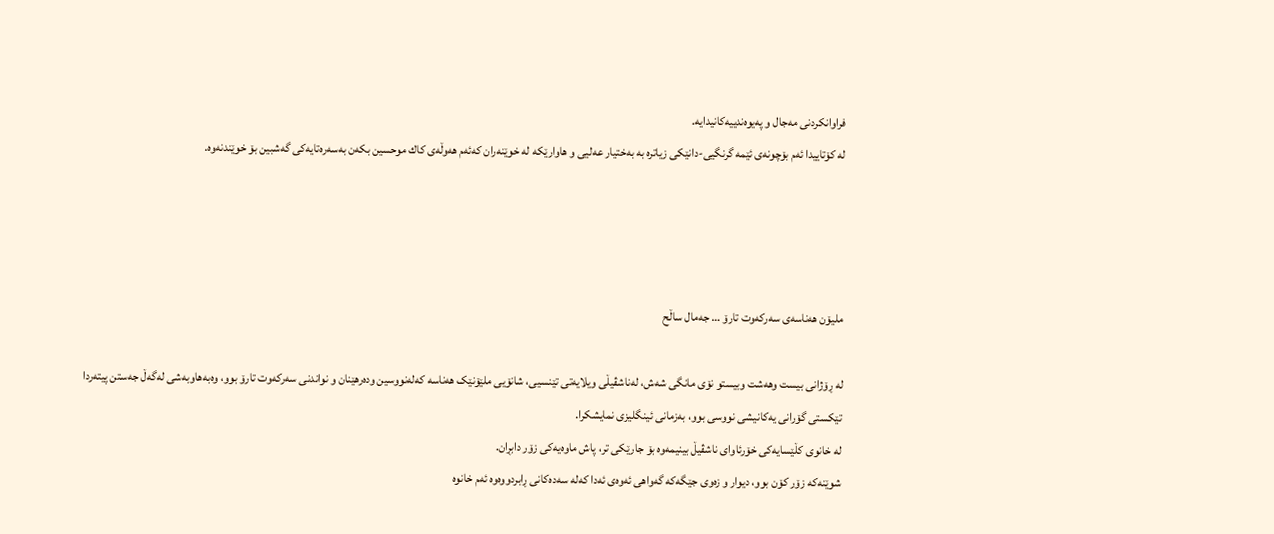فراوانكردنی مه‌جال و پەیوەندییه‌كانیدایه‌.
له‌ كۆتاییدا ئه‌م بۆچونه‌ی ئێمه‌ گرنگیی-دانێكی زیاتره‌ به ‌به‌ختیار عه‌لیی و هاوارێكه‌ له ‌خوێنه‌ران كه‌ئه‌م هه‌وڵه‌ی كاك موحسین بكه‌ن به‌سه‌ره‌تایه‌كی گه‌شبین بۆ خوێندنه‌وه‌.




ملیۆن ھەناسەی سەرکەوت تارۆ … جەمال ساڵح

لە ڕۆژانی بیست وھەشت وبیستو نۆی مانگی شەش، لەناشڤیڵی ویلایەتی تێنسیی، شانۆیی ملێۆنێک ھەناسە کەلەنووسین ودەرھێنان و نواندنی سەرکەوت تارۆ بوو، وەبەھاوبەشی لەگەڵ جەستن پیتەردا تێکستی گۆرانی یەکانیشی نووسی بوو، بەزمانی ئینگلیزی نمایشکرا.
لە خانوی کڵێسایەکی خۆرئاوای ناشڤیڵ بینیمەوە بۆ جارێکی تر، پاش ماوەیەکی زۆر دابڕان.
شوێنەکە زۆر کۆن بوو، دیوار و زەوی جێگەکە گەواھی ئەوەی ئەدا کەلە سەدەکانی ڕابردووەوە ئەم خانوە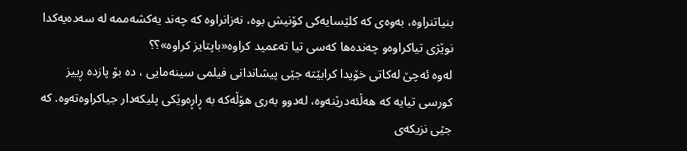بنیاتنراوە، بەوەی کە كلێسایەکی کۆنیش بوە، نەزانراوە کە چەند یەکشەممە لە سەدەیەکدا نوێژی تیاکراوەو چەندەھا کەسی تیا تەعمید کراوە«باپتایز کراوە»؟؟
لەوە ئەچێ لەکاتی خۆیدا کرابێتە جێی پیشاندانی فیلمی سینەمایی ، دە بۆ پازدە ڕییز کورسی تیایە کە ھەڵئەدرێنەوە، لەدوو بەری ھۆڵەکە بە ڕاڕەوێکی پلیکەدار جیاکراوەتەوە. کە جێی نزیکەی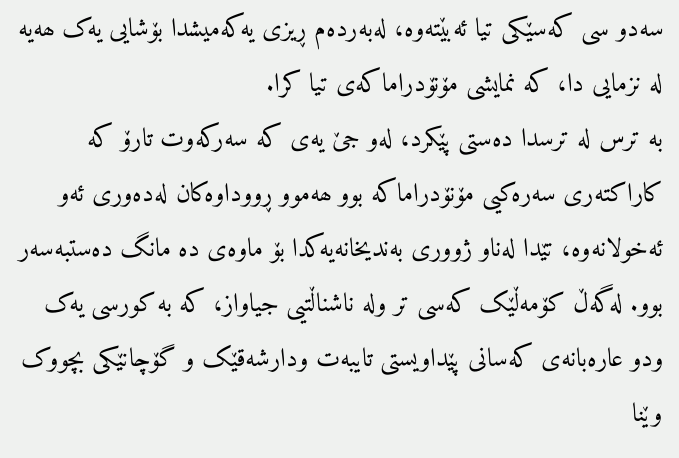سەدو سی کەسێکی تیا ئەبێتەوە، لەبەردەم ڕیزی یەکەمیشدا بۆشایی یەک ھەیە لە نزمایی دا، کە نمایشی مۆنۆدراماکەی تیا کرا.
بە ترس لە ترسدا دەستی پێکرد، لەو جێ یەی کە سەرکەوت تارۆ کە کاراکتەری سەرەکیی مۆنۆدراماکە بوو ھەموو ڕووداوەکان لەدەوری ئەو ئەخولانەوە، تێدا لەناو ژووری بەندیخانەیەکدا بۆ ماوەی دە مانگ دەستبەسەر بوو. لەگەڵ کۆمەڵێک کەسی تر ولە ناشناڵتیی جیاواز، کە بە کورسی یەک ودو عارەبانەی کەسانی پێداویستی تایبەت ودارشەقێک و گۆچانێکی بچووک وێنا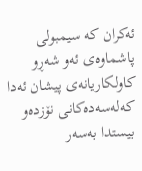ئەکران کە سیمبولی پاشماوەی ئەو شەڕو کاولکاریانەی پیشان ئەدا کەلەسەدەکانی نۆزدەو بیستدا بەسەر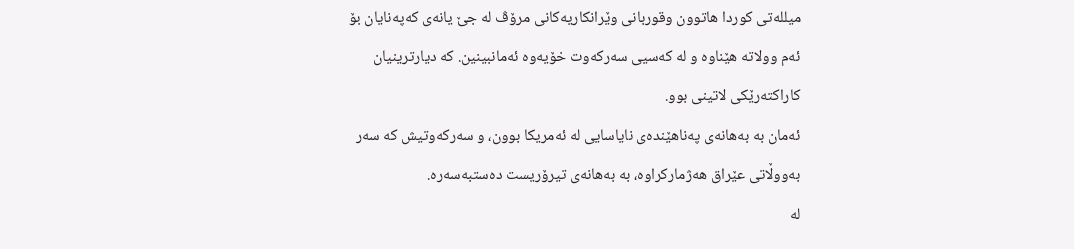میللەتی کوردا ھاتوون وقوربانی وێرانکاریەکانی مرۆڤ لە جێ یانەی کەپەنایان بۆ ئەم وولاتە ھێناوە و لە کەسیی سەرکەوت خۆیەوە ئەمانبینین. کە دیارترینیان کاراکتەرێکی لاتینی بوو.
ئەمان بە بەھانەی پەناھێندەی نایاسایی لە ئەمریکا بوون، و سەرکەوتیش کە سەر بەووڵاتی عێراق ھەژمارکراوە، بە بەھانەی تیرۆریست دەستبەسەرە.
لە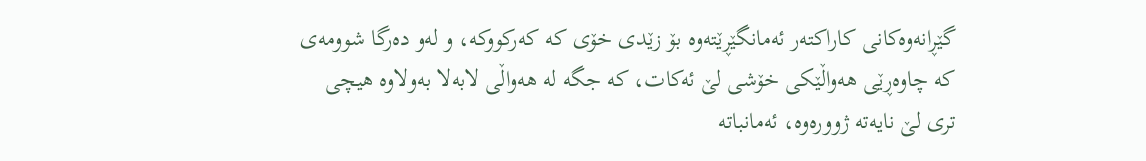گێڕانەوەکانی کاراکتەر ئەمانگێڕێتەوە بۆ زێدی خۆی کە کەرکووکە، و لەو دەرگا شوومەی کە چاوەڕێی ھەواڵێکی خۆشی لێ ئەکات، کە جگە لە ھەواڵی لابەلا بەولاوە ھیچی تری لێ نایەتە ژوورەوە، ئەمانباتە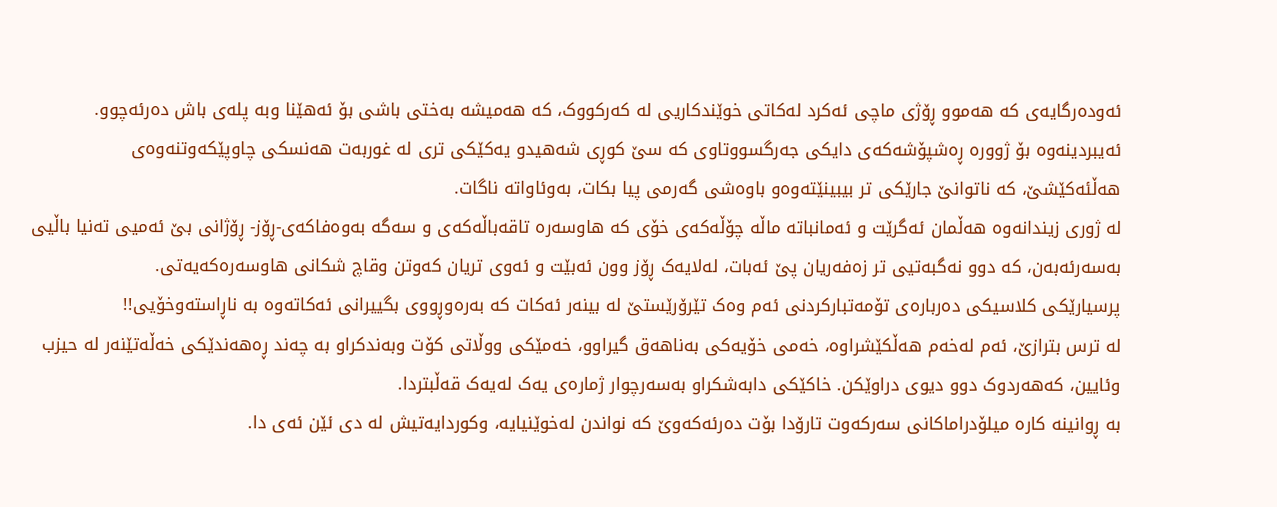ئەودەرگایەی کە ھەموو ڕۆژی ماچی ئەکرد لەکاتی خوێندکاریی لە کەرکووک، کە ھەمیشە بەختی باشی بۆ ئەھێنا وبە پلەی باش دەرئەچوو.
ئەیبردینەوە بۆ ژوورە ڕەشپۆشەکەی دایکی جەرگسووتاوی کە سێ کوڕی شەھیدو یەکێکی تری لە غوربەت ھەنسکی چاوپێکەوتنەوەی ھەڵئەکێشێ، کە ناتوانێ جارێکی تر بیبینێتەوەو باوەشی گەرمی پیا بکات، بەوئاواتە ناگات.
لە ژوری زیندانەوە ھەڵمان ئەگرێت و ئەمانباتە ماڵە چۆڵەکەی خۆی کە ھاوسەرە تاقەباڵەکەی و سەگە بەوەفاکەی-ڕۆز- ڕۆژانی بێ ئەمیی تەنیا باڵیی بەسەرئەبەن، کە دوو نەگبەتیی تر زەفەریان پێ ئەبات، لەلایەک ڕۆز وون ئەبێت و ئەوی تریان کەوتن وقاچ شکانی ھاوسەرەکەیەتی.
پرسیارێکی کلاسیکی دەربارەی تۆمەتبارکردنی ئەم وەک تێرۆرێستێ لە بینەر ئەکات کە بەرەوڕووی بگییرانی ئەکاتەوە بە ناڕاستەوخۆیی!!
لە ترس بترازێ، ئەم لەخەم ھەڵکێشراوە، خەمی خۆیەکی بەناھەق گیراوو، خەمێکی ووڵاتی کۆت وبەندکراو بە چەند ڕەھەندێکی خەڵەتێنەر لە حیزب وئایین، کەھەردوک دوو دیوی دراوێکن. خاکێکی دابەشکراو بەسەرچوار ژمارەی یەک لەیەک قەڵبتردا.
بە ڕوانینە کارە میلۆدراماکانی سەرکەوت تارۆدا بۆت دەرئەکەوێ کە نواندن لەخوێنیایە، وکوردایەتیش لە دی ئێن ئەی دا.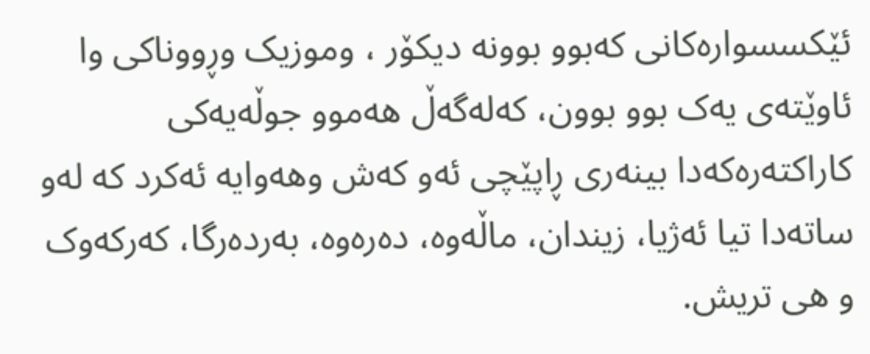ئێکسسوارەکانی کەبوو بوونە دیکۆر ، وموزیک وڕووناکی وا ئاوێتەی یەک بوو بوون، کەلەگەڵ ھەموو جوڵەیەکی کاراکتەرەکەدا بینەری ڕاپێچی ئەو کەش وھەوایە ئەکرد کە لەو ساتەدا تیا ئەژیا، زیندان، ماڵەوە، دەرەوە، بەردەرگا، کەرکەوک و ھی تریش.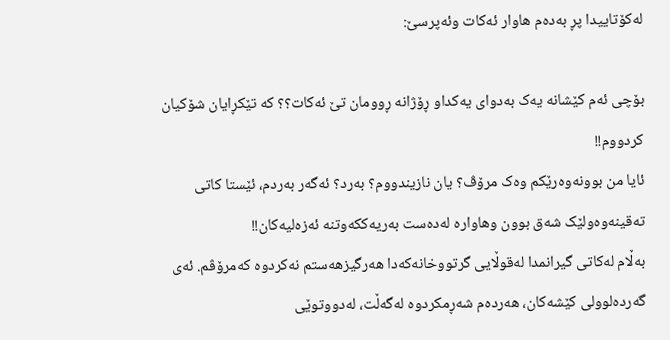لەکۆتاییدا پڕ بەدەم ھاوار ئەکات وئەپرسێ:

بۆچی ئەم کێشانە یەک بەدوای یەکداو ڕۆژانە ڕوومان تێ ئەکات؟؟ کە تێکڕایان شۆکیان کردووم!!
ئایا من بوونەوەرێکم وەک مرۆڤ؟ یان نازیندووم؟ بەرد؟ ئەگەر بەردم، ئێستا کاتی تەقینەوەولێک شەق بوون وھاوارە لەدەست بەریەککەوتنە ئەزەلیەکان!!
بەڵام لەکاتی گیرانمدا لەقوڵایی گرتووخانەکەدا ھەرگیزھەستم نەکردوە کەمرۆڤم. ئەی گەردەلوولی کێشەکان، ھەردەم شەڕمکردوە لەگەڵت، لەدووتوێی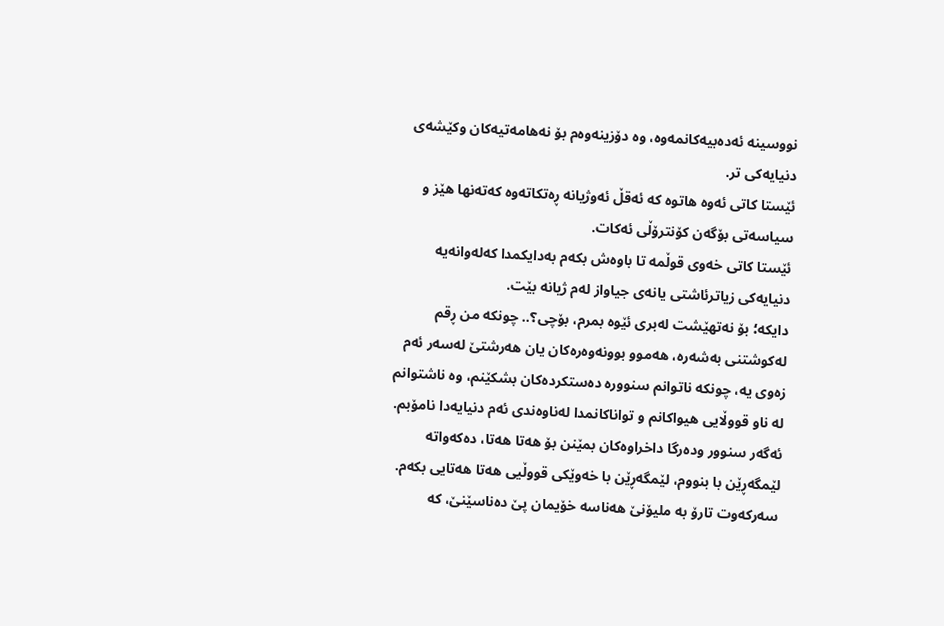نووسینە ئەدەبیەکانمەوە، وە دۆزینەوەم بۆ نەھامەتیەکان وکێشەی دنیایەکی تر.
ئێستا کاتی ئەوە ھاتوە کە ئەقڵ ئەوژیانە ڕەتکاتەوە کەتەنھا ھێز و سیاسەتی بۆگەن کۆنترۆڵی ئەکات.
ئێستا کاتی خەوی قوڵمە تا باوەش بکەم بەدایکمدا کەلەوانەیە دنیایەکی زیاترئاشتی یانەی جیاواز لەم ژیانە بێت.
دایکە؛ بۆ نەتھێشت لەبری ئێوە بمرم، بۆچی؟.. چونکە من ڕقم لەکوشتنی بەشەرە، ھەموو بوونەوەرەکان یان ھەرشتێ لەسەر ئەم زەوی یە، چونکە ناتوانم سنوورە دەستکردەکان بشکێنم، وە ناشتوانم لە ناو قووڵایی ھیواکانم و تواناکانمدا لەناوەندی ئەم دنیایەدا نامۆبم.
ئەگەر سنوور ودەرگا داخراوەکان بمێنن بۆ ھەتا ھەتا، دەکەواتە لێمگەڕێن با بنووم، لێمگەڕێن با خەوێکی قووڵیی ھەتا ھەتایی بکەم.
سەرکەوت تارۆ بە ملیۆنێ ھەناسە خۆیمان پێ دەناسێنێ، کە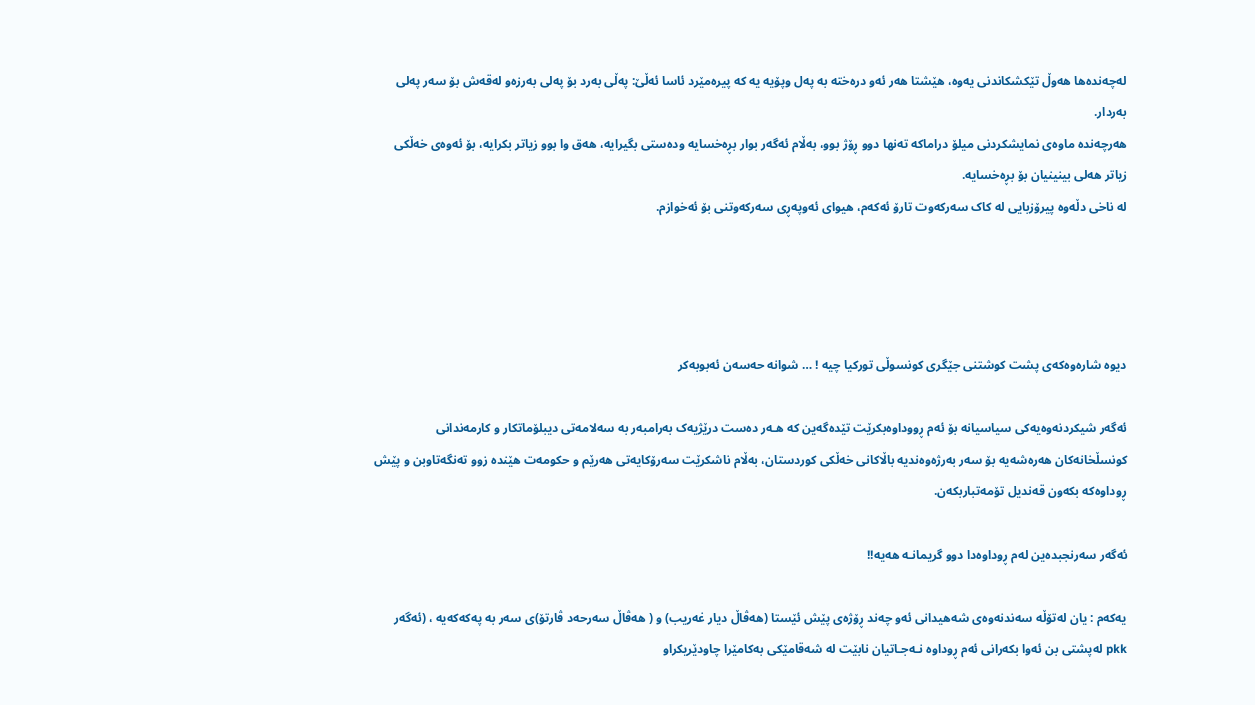لەچەندەھا ھەوڵ تێکشکاندنی یەوە، ھێشتا ھەر ئەو درەختە بە پەل وپۆیە یە کە پیرەمێرد ئاسا ئەڵێ: پەڵی بەرد بۆ پەلی بەرزەو لەقەش بۆ سەر پەلی بەردار.
ھەرچەندە ماوەی نمایشکردنی میلۆ دراماکە تەنھا دوو ڕۆژ بوو، بەڵام ئەگەر بوار بڕەخسایە ودەستی بگیرایە، ھەق وا بوو زیاتر بکرایە، بۆ ئەوەی خەڵکی زیاتر ھەلی بینینیان بۆ بڕەخسایە.
لە ناخی دڵەوە پیرۆزبایی لە کاک سەرکەوت تارۆ ئەکەم، ھیوای ئەوپەڕی سەرکەوتنی بۆ ئەخوازم.




دیوە شارەوەکەی پشت کوشتنی جێگری کونسوڵی تورکیا چیە ! … شوانە حەسەن ئەبوبەکر

ئەگەر شیکردنەوەیەکی سیاسیانە بۆ ئەم ڕووداوەبکرێت تێدەگەین کە ھـەر دەست درێژیەک بەرامبەر بە سەلامەتی دیبلۆماتکار و کارمەندانی کونسڵخانەکان ھەرەشەیە بۆ سەر بەرژەوەندیە باڵاکانی خەڵکی کوردستان، بەڵام ناشکرێت سەرۆکایەتی ھەرێم و حکومەت ھێندە زوو تەنگەتاوبن و پێش ڕوداوەکە بکەون قەندیل تۆمەتباربکەن.

ئەگەر سەرنجبدەین لەم ڕوداوەدا دوو گریمانـە ھەیە!!

یەکەم : یان لەتۆڵە سەندنەوەی شەھیدانی ئەو چەند ڕۆژەی پێش ئێستا (ھەڤاڵ دیار غەریب) و ( ھەڤاڵ سەرحەد ڤارتۆ)ی سەر بە پەکەکەیە ، (ئەگەر pkk لەپشتی بن ئەوا بکەرانی ئەم ڕوداوە نـەجـاتیان نابێت لە شەقامێکی بەکامێرا چاودێریکراو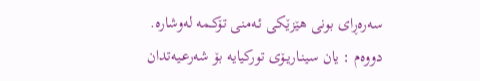سەرەڕای بونی ھێزێکی ئـەمنی تۆکـمە لەوشارە.
دووەم : یان سینـاریـۆی تورکیایە بۆ شەرعـیەتدان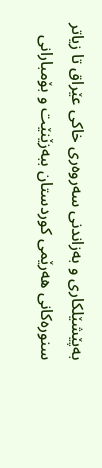بەپێشێلکاری و بەزاندنی سەروەری خاکی عێراق تا زیاتر سنورەکانی ھەرێمی کوردستان ببەزێنێت و بۆمبارانی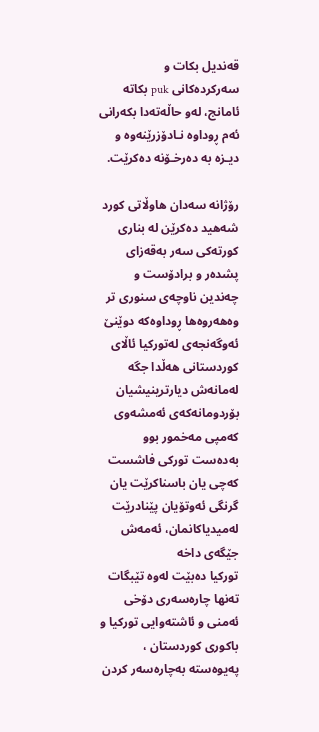قەندیل بکات و سەرکردەکانی puk بکاتە ئامانج، لەو حاڵەتەدا بکەرانی ئەم ڕوداوە نـادۆزرێنەوە و دیـزە بە دەرخـۆنە دەکرێت.

رۆژانە سەدان ھاوڵاتی کورد شەھید دەکرێن لە بناری کورتەکی سەر بەقەزای پشدەر و برادۆست و چەندین ناوچەی سنوری تر وەهەروەها ڕوداوەکە دوێنێ ئەوگەنجەی لەتورکیا ئاڵای کوردستانی هەڵدا جگە لەمانەش دیارترینیشیان بۆردومانەکەی ئەمشەوی کەمپی مەخمور بوو بەدەست تورکی فاشست کەچی یان باسناکرێت یان گرنگی ئەوتۆیان پێنادرێت لەمیدیاکانمان، ئەمەش جێگەی داخە
تورکیا دەبێت لەوە تێبگات تەنھا چارەسەری دۆخی ئەمنی و ئاشتەوایی تورکیا و باکوری کوردستان ، پەیوەستە بەچارەسەر کردن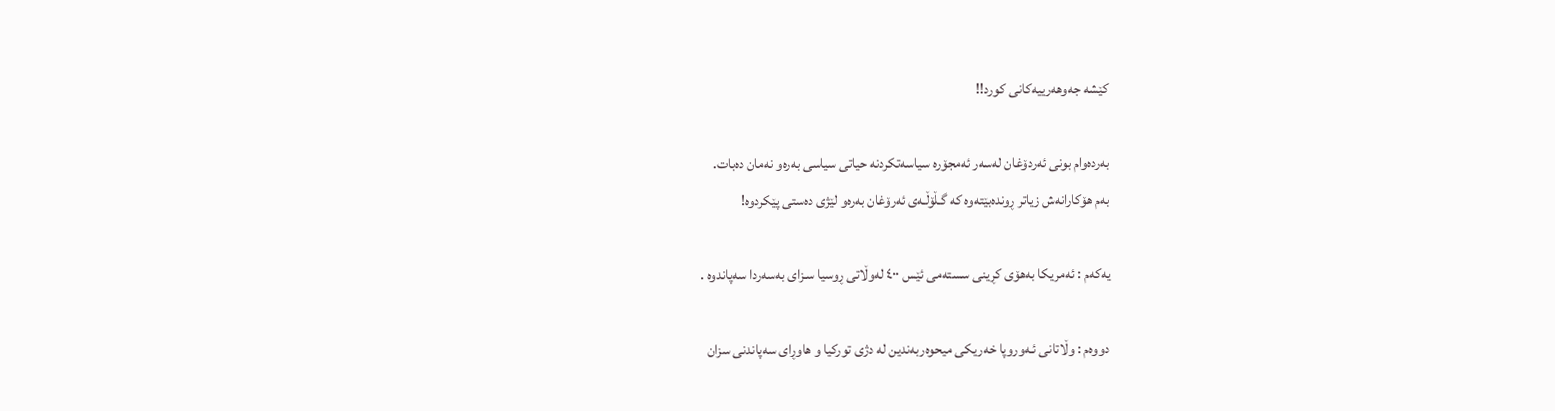کێشە جەوھەرییەکانی کورد!!

بەردەوام بونی ئەردۆغان لەسەر ئەمجۆرە سیاسەتکردنە حیاتی سیاسی بەرەو نەمان دەبات.
بەم ھۆکارانەش زیاتر ڕوندەبێتەوە کە گـڵۆڵـەی ئەرۆغان بەرەو لێژی دەستی پێکردوە!

یەکەم : ئەمریکا بەھۆی کڕینی سستەمی ئێس ٤٠٠ لەوڵاتی ڕوسیا سـزای بەسەردا سەپاندوە .

دووەم : وڵاتانی ئـەوروپا خەریکی میحوەربەندین لە دژی تورکیا و ھاوڕای سەپاندنی سزان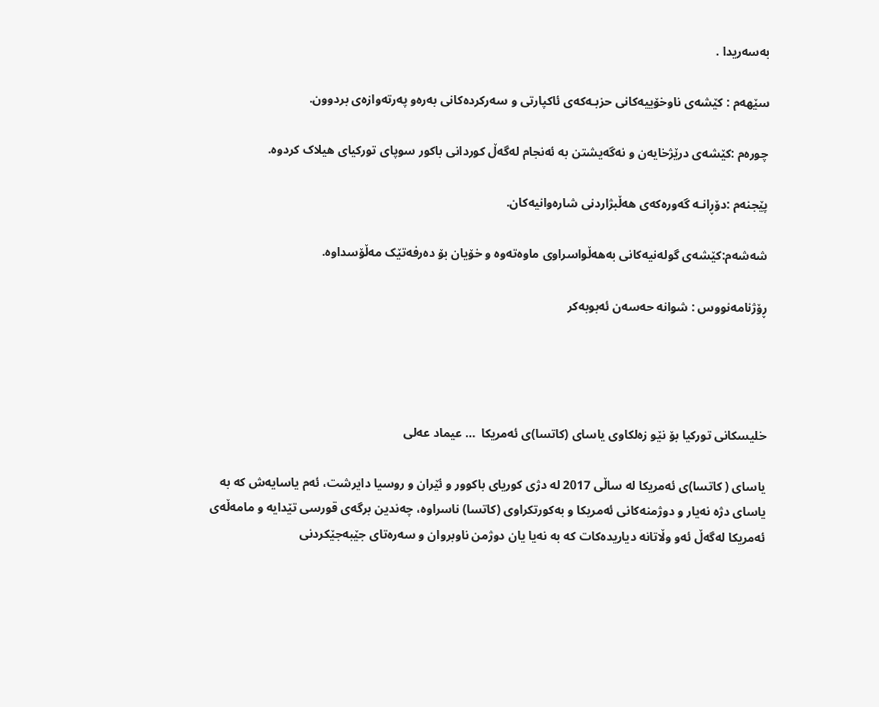بەسەریدا .

سێهەم : کێشەی ناوخۆییەکانی حزبـەکەی ئاکپارتی و سەرکردەکانی بەرەو پەرتەوازەی بردوون.

چورەم :کێشەی درێژخایەن و نەگەیشتن بە ئەنجام لەگەڵ کوردانی باکور سوپای تورکیای ھیلاک کردوە.

پێجنەم :دۆڕانـە گەورەکەی ھەڵبژاردنی شارەوانیەکان.

شەشەم:کێشەی گولەنیەکانی بەھەڵواسراوی ماوەتەوە و خۆیان بۆ دەرفەتێک مەڵۆسداوە.

ڕۆژنامەنووس : شوانە حەسەن ئەبوبەکر




خلیسكانی توركیا بۆ نێو زه‌لكاوی یاسای (كاتسا)ی ئه‌مریكا ‌ … عیماد عه‌لی

یاسای ( كاتسا)ی ئه‌مریكا له‌ ساڵی 2017 له‌ دژی كوریای باكوور و ئێران و روسیا دایرشت، ئه‌م یاسایه‌ش كه‌ به‌ یاسای دژه‌ نه‌یار و دوژمنه‌كانی ئه‌مریكا و به‌كورتكراوی (كاتسا) ناسراوه‌، چه‌ندین برگه‌ی قورسی تێدایه‌ و مامه‌ڵه‌ی ئه‌مریكا له‌گه‌ڵ ئه‌و وڵاتانه‌ دیاریده‌كات كه‌ به‌ نه‌یا یان دوژمن ناوبروان و سه‌ره‌تای جێبه‌جێكردنی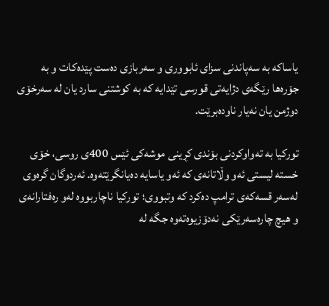یاساكه‌ به‌ سه‌پاندنی سزای ئابووری و سه‌ربازی ده‌ست پێده‌كات و به‌ جۆره‌ها رێگه‌ی دژایه‌تی قورسی تێدایه‌ كه‌ به‌ كوشتنی سارد یان له‌ سه‌رخۆی دوژمن یان نه‌یار ناوده‌برێت.

توركیا به‌ ته‌واوكردنی بۆندی كڕینی موشه‌كی ئێس 400ی روسی، خۆی خسته‌ لیستی ئه‌و وڵاتانه‌ی كه‌ ئه‌و یاسایه‌ ده‌یانگرێته‌وه‌. ئه‌ردوگان گره‌وی له‌سه‌ر قسه‌كه‌ی ترامپ ده‌كرد كه‌ وتبووی؛ توركیا ناچاربووه‌ له‌و ره‌فتارانه‌ی و هیچ چاره‌سه‌رێكی نه‌دۆزیوه‌ته‌وه‌ جگه‌ له‌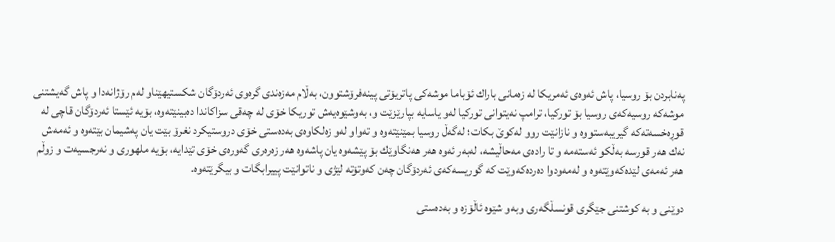په‌نابردن بۆ روسیا، پاش ئه‌وه‌ی ئه‌مریكا له‌ زه‌مانی باراك ئۆباما موشه‌كی پاتریۆتی پینه‌فرۆشتوون، به‌ڵام مه‌زه‌ندی گره‌وی ئه‌ردۆگان شكستیهێناو له‌م رۆژانه‌دا و پاش گه‌یشتنی موشه‌كه‌ روسیه‌كه‌ی روسیا بۆ توركیا، ترامپ نه‌یتوانی توركیا له‌و یاسایه‌ بپارێزێت و، به‌وشێوه‌یه‌ش توریكا خۆی له‌ چه‌قی سزاكاندا ده‌بینێته‌وه‌، بۆیه‌ ئێستا ئه‌ردۆگان قاچی له‌ قوڕه‌خسه‌ته‌كه‌ گیریبه‌ستووه‌ و نازانێت روو له‌كوێ بكات؛ له‌گه‌ڵ روسیا بمێنێته‌وه‌ و ته‌واو له‌و زه‌لكاوه‌ی به‌ده‌ستی خۆی دروستیكرد نغرۆ بێت یان په‌شیمان بێته‌وه‌ و ئه‌مه‌ش نه‌ك هه‌ر قورسه‌ به‌ڵكو ئه‌سته‌مه‌ و تا راده‌ی مه‌حاڵیشه‌، له‌به‌ر ئه‌وه‌ هه‌ر هه‌نگاوێك بۆ پێشه‌وه‌ یان پاشه‌وه‌ هه‌ر زه‌ره‌ری گه‌وره‌ی خۆی تێدایه‌، بۆیه‌ ملهوری و نه‌رجسیه‌ت و زوڵم هه‌ر ئه‌مه‌ی لێده‌كه‌وێته‌وه‌ و له‌مه‌ودوا ده‌رده‌كه‌وێت كه‌ گوریسه‌كه‌ی ئه‌ردۆگان چه‌ن كه‌وتۆته‌ لێژی و ناتوانێت پییرابگات و بیگرێته‌وه‌.

دوێنی و به‌ كوشتنی جێگری قونسڵگه‌ری وبه‌و شێوه‌ ئاڵۆزه‌ و به‌ده‌ستی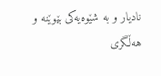نادیار و به‌ شێوه‌یه‌كی بێوێنه‌ و هه‌ڵگری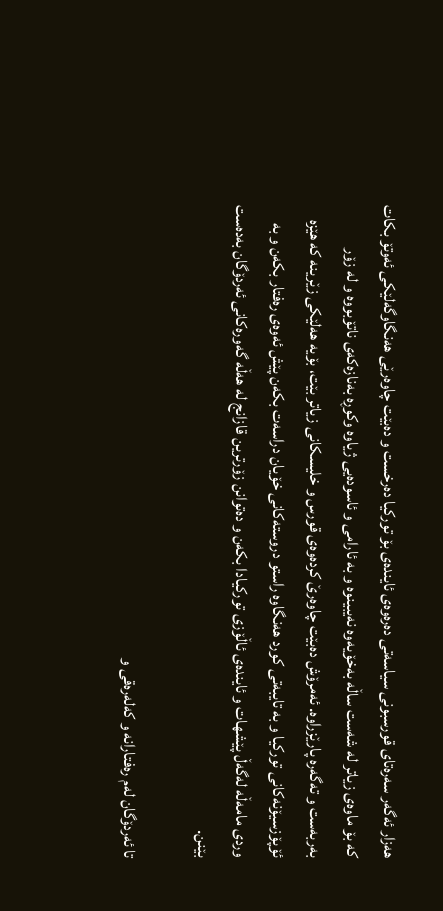هه‌زار ئه‌گه‌ر سه‌ره‌تای قورسبونی سیاسه‌تی ده‌ره‌وه‌ی ئاینده‌ی بۆ توركیا ده‌رخست و ده‌بێت چاوه‌رێی هه‌نگاوگه‌لێكی ئه‌وتۆ بكات كه‌ بۆ ماوه‌ی زیاتر له‌ شه‌ست ساڵه‌ به‌خۆیه‌وه‌ نه‌یبینوه‌ و به‌ ئارامی و ئاسوده‌یی ژیاوه‌ وكوڕه‌ به‌نازه‌كه‌ی ناتۆبووه‌ و له‌ زۆر به‌ربه‌ست و ته‌گه‌ره‌ پارێزراوه‌. ئه‌مرۆش ده‌بێت چاوه‌رێ كرده‌وه‌ی قورس و خلیسكانی زیاتر بێت، بۆیه‌ هه‌لێكی زێرینه‌ كه‌ هێزه‌ ئۆپۆزسیۆنه‌كانی توركیا و به‌ تایبه‌تی كورد هه‌نگاوه‌ راستو دروسته‌كانی خۆیان دراسه‌ت بكه‌ن پێش ئه‌وه‌ی ره‌فتار بكه‌ن و به‌ وردی مامه‌ڵه‌ له‌گه‌ڵ پێشهات و ئاینده‌ی ئاڵۆزی توركیادا بكه‌ن و ده‌توانن زۆرترین قازانج له‌ هه‌ڵه‌ گه‌وره‌كانی ئه‌ردۆگان به‌ده‌ست بێنن.

تا ئه‌ردۆگان له‌م ره‌فتارانه‌ و كه‌له‌ره‌قی و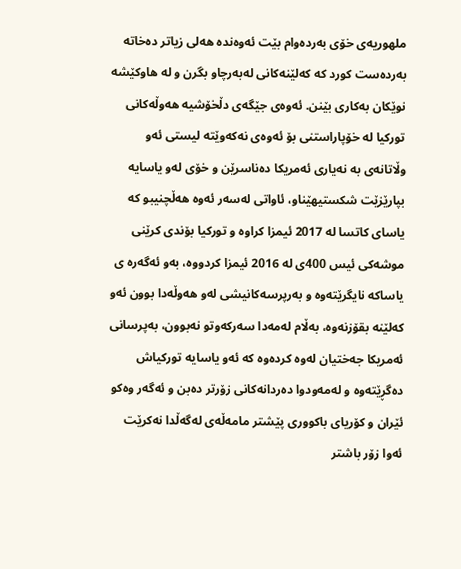ملهوریه‌ی خۆی به‌رده‌وام بێت ئه‌وه‌نده‌ هه‌لی زیاتر ده‌خاته‌ به‌رده‌ست كورد كه‌ كه‌لێنه‌كانی له‌به‌رچاو بگرن و له‌ هاوكێشه‌ نوێكان به‌كاری بێنن. ئه‌وه‌ی جێگه‌ی دڵخۆشیه‌ هه‌وڵه‌كانی توركیا له‌ خۆپاراستنی بۆ ئه‌وه‌ی نه‌كه‌وێته‌ لیستی ئه‌و وڵاتانه‌ی به‌ نه‌یاری ئه‌مریكا ده‌ناسرێن و خۆی له‌و یاسایه‌ بپارێزێت شكستیهێناو، ئاواتی له‌سه‌ر ئه‌وه‌ هه‌ڵچنیبو كه‌ یاسای كاتسا له‌ 2017 ئیمزا كراوه‌ و توركیا بۆندی كرێنی موشه‌كی ئیس 400ی له‌ 2016 ئیمزا كردووه‌، به‌و ئه‌گه‌ره‌ ی یاساكه‌ نایگرێته‌وه‌ و به‌رپرسه‌كانیشی له‌و هه‌وڵه‌دا بوون ئه‌و كه‌لێنه‌ بقۆزنه‌وه‌، به‌ڵام له‌مه‌دا سه‌ركه‌وتو نه‌بوون، به‌پرسانی ئه‌مریكا جه‌ختیان له‌وه‌ كرده‌وه‌ كه‌ ئه‌و یاسایه‌ توركیاش ده‌گڕێته‌وه‌ و له‌مه‌ودوا ده‌ردانه‌كانی زۆرتر ده‌بن و ئه‌گه‌ر وه‌كو ئێران و كۆریای باكووری پێشتر مامه‌ڵه‌ی له‌گه‌ڵدا نه‌كرێت ئه‌وا زۆر باشتر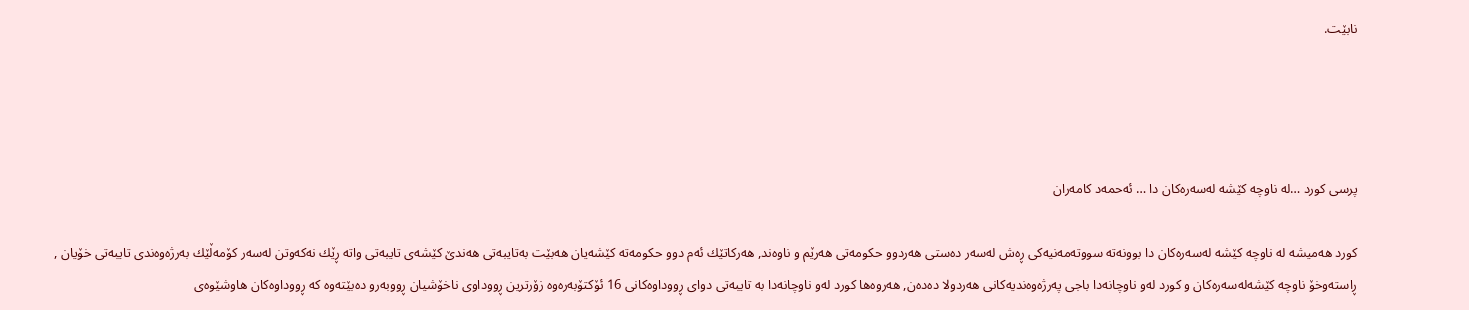نابێت.




پرسی كورد …له‌ ناوچه‌ كێشه‌ له‌سه‌ره‌كان دا … ئه‌حمه‌د كامه‌ران

كورد هه‌میشه‌ له‌ ناوچه‌ كێشه‌ له‌سه‌ره‌كان دا بوونه‌ته‌ سووته‌مه‌نیه‌كی ڕه‌ش له‌سه‌ر ده‌ستی هه‌ردوو حكومه‌تی هه‌رێم و ناوه‌ند, هه‌ركاتێك ئه‌م دوو حكومه‌ته‌ كێشه‌یان هه‌بێت به‌تایبه‌تی هه‌ندێ كێشه‌ی تایبه‌تی واته‌ ڕێك نه‌كه‌وتن له‌سه‌ر كۆمه‌ڵێك به‌رژه‌وه‌ندی تایبه‌تی خۆیان , ڕاسته‌وخۆ ناوچه‌ كێشه‌له‌سه‌ره‌كان و كورد له‌و ناوچانه‌دا باجی په‌رژه‌وه‌ندیه‌كانی هه‌ردولا ده‌ده‌ن, هه‌روه‌ها كورد له‌و ناوچانه‌دا به‌ تایبه‌تی دوای ڕووداوه‌كانی 16 ئۆكتۆبه‌ره‌وه‌ زۆرترین ڕووداوی ناخۆشیان ڕووبه‌رو ده‌بێته‌وه‌ كه‌ ڕووداوه‌كان هاوشێوه‌ی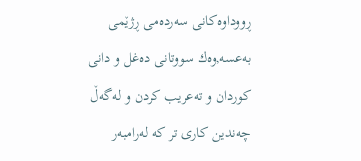ڕووداوه‌كانی سه‌رده‌می ڕژێمی به‌عسه‌,وه‌ك سووتانی ده‌غل و دانی كوردان و ته‌عریب كردن و له‌گه‌ڵ چه‌ندین كاری تر كه‌ له‌رامبه‌ر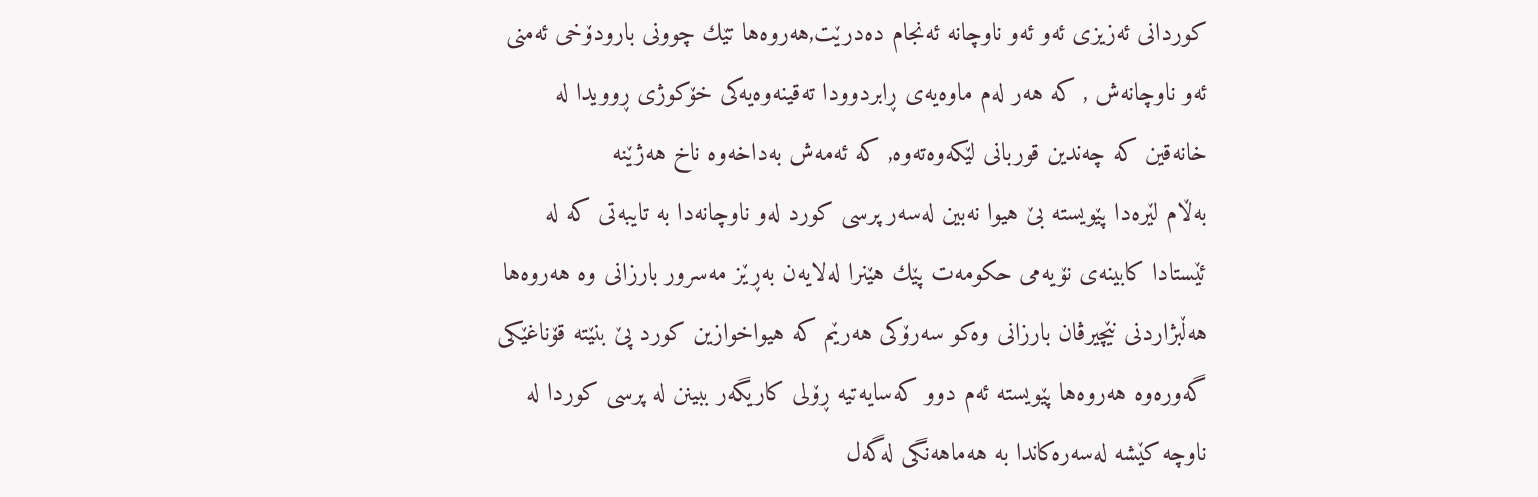كوردانی ئه‌زیزی ئه‌و ئه‌و ناوچانه‌ ئه‌نجام ده‌درێت,هه‌روه‌ها تێك چوونی بارودۆخی ئه‌منی ئه‌و ناوچانه‌ش , كه‌ هه‌ر له‌م ماوه‌یه‌ی ڕابردوودا ته‌قینه‌وه‌یه‌كی خۆكوژی ڕوویدا له‌ خانه‌قین كه‌ چه‌ندین قوربانی لێكه‌وه‌ته‌وه‌, كه‌ ئه‌مه‌ش به‌داخه‌وه‌ ناخ هه‌ژێنه‌
به‌ڵام لێره‌دا پێویسته‌ بێ هیوا نه‌بین له‌سه‌ر پرسی كورد له‌و ناوچانه‌دا به‌ تایبه‌تی كه‌ له‌ ئێستادا كابینه‌ی نۆیه‌می حكومه‌ت پێك هێنرا له‌لایه‌ن به‌ڕێز مه‌سرور بارزانی وه‌ هه‌روه‌ها هه‌ڵبژاردنی نێچیرڤان بارزانی وه‌كو سه‌رۆكی هه‌رێم كه‌ هیواخوازین كورد پێ بنێته‌ قۆناغێكی گه‌وره‌وه‌ هه‌روه‌ها پێویسته‌ ئه‌م دوو كه‌سایه‌تیه‌ ڕۆلی كاریگه‌ر ببینن له‌ پرسی كوردا له‌ ناوچه‌ كێشه‌ له‌سه‌ره‌كاندا به‌ هه‌ماهه‌نگی له‌گه‌ل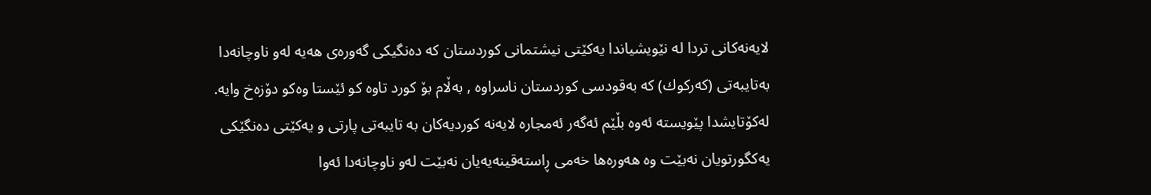لایه‌نه‌كانی تردا له‌ نێویشیاندا یه‌كێتی نیشتمانی كوردستان كه‌ ده‌نگیكی گه‌وره‌ی هه‌یه‌ له‌و ناوچانه‌دا به‌تایبه‌تی (كه‌ركوك) كه‌ به‌قودسی كوردستان ناسراوه‌ , به‌ڵام بۆ كورد تاوه‌ كو ئێستا وه‌كو دۆزه‌خ وایه‌.
له‌كۆتایشدا پێویسته‌ ئه‌وه‌ بڵێم ئه‌گه‌ر ئه‌مجاره‌ لایه‌نه‌ كوردیه‌كان به‌ تایبه‌تی پارتی و یه‌كێتی ده‌نگێكی یه‌كگورتویان نه‌بێت وه‌ هه‌وره‌ها خه‌می ڕاسته‌قینه‌یه‌یان نه‌بێت له‌و ناوچانه‌دا ئه‌وا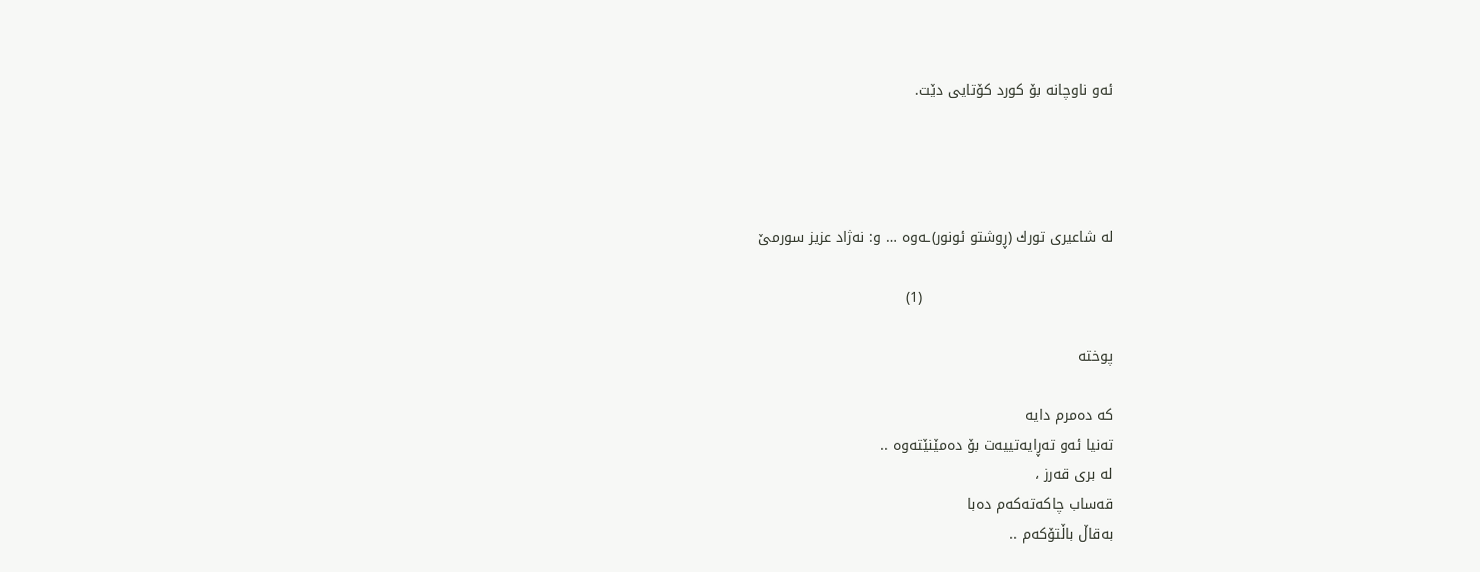ئه‌و ناوچانه‌ بۆ كورد كۆتایی دێت.




له ‌شاعیری تورك (ڕوشتو ئونور)ـه‌وه‌ … و: نه‌ژاد عزیز سورمێ

                                        (1)

پوخته‌

كە دەمرم دایە
تەنیا ئەو ته‌ڕایه‌تییه‌ت بۆ دەمێنێتەوە ..
لە بری قەرز ،
قەساب چاكەتەكەم دەبا
بەقاڵ باڵتۆكەم ..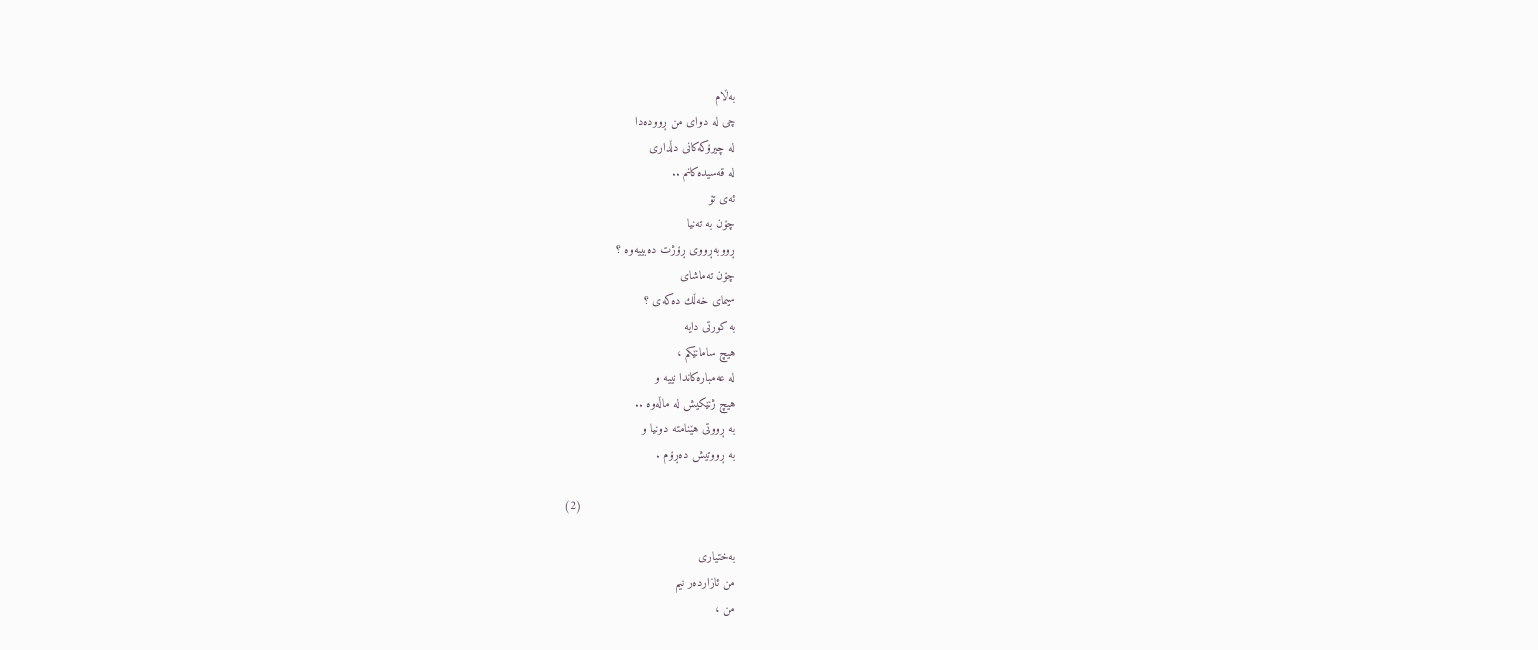بەڵام
چی لە دوای من ڕوودەدا
لە چیرۆكەكانی دڵداری
لە قەسیدەكانم ..
ئەی تۆ
چۆن بە تەنیا
ڕووبەڕووی ڕۆژت دەبییەوە ؟
چۆن تەماشای
سیمای خەڵك دەكەی ؟
بە كورتی دایە
هیچ سامانێكم ،
لە عەمبارەكاندا نییە و
هیچ ژنێكیش لە ماڵەوە ..
بە ڕووتی هێنامتە دونیا و
بە ڕووتیش دەڕۆم .

                                            (2)

به‌ختیاری
من ئازارده‌ر نیم
من ،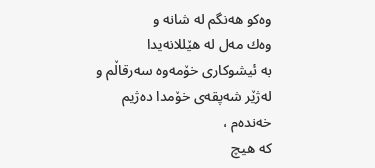وەكو هەنگم لە شانە و
وەك مەل لە هێللانەیدا
بە ئیشوكاری خۆمەوە سەرقاڵم و
لەژێر شەپقەی خۆمدا دەژیم
خەندەم ،
كە هیچ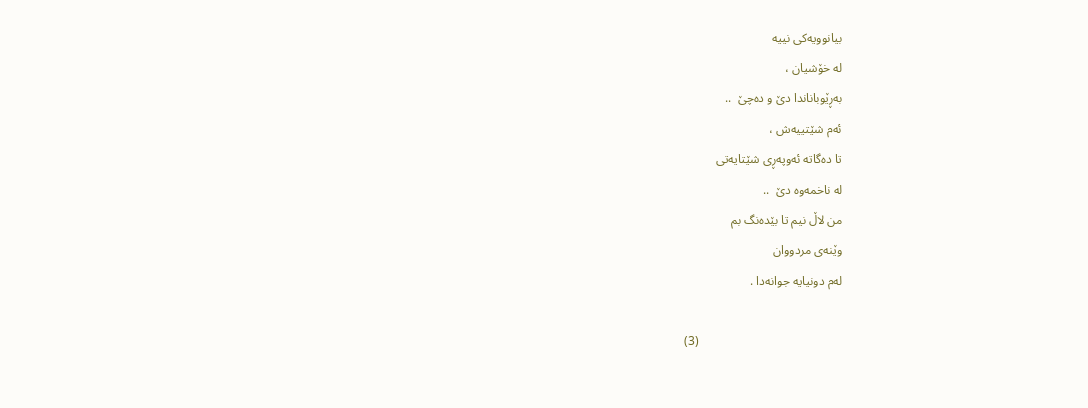بیانوویەكی نییە
لە خۆشیان ،
بەڕێوباناندا دێ‌ و دەچێ ‌ ..
ئەم شێتییەش ،
تا دەگاتە ئەوپەڕی شێتایەتی
لە ناخمەوە دێ ‌ ..
من لاڵ نیم تا بێدەنگ بم
وێنەی مردووان
لەم دونیایە جوانەدا .

                                              (3)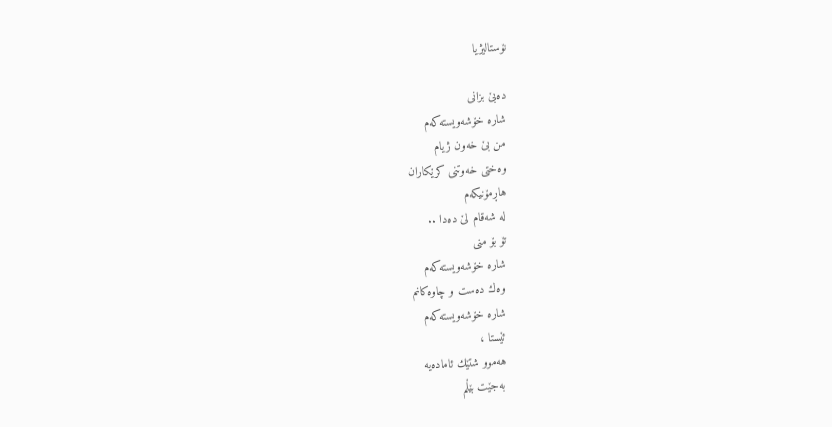نۆستالیژیا

دەبێ‌ بزانی
شارە خۆشەویستەكەم
من بێ‌ خەون ژیام
وەختی خەوتنی كرێكاران
هاڕمۆنیكەم
لە شەقام لێ‌ دەدا ..
تۆ بۆ منی
شارە خۆشەویستەكەم
وەك دەست و چاوەكانم
شارە خۆشەویستەكەم
ئێستا ،
هەموو شتێك ئامادەیە
بەجێت بێڵم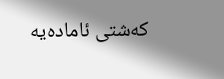كەشتی ئامادەیە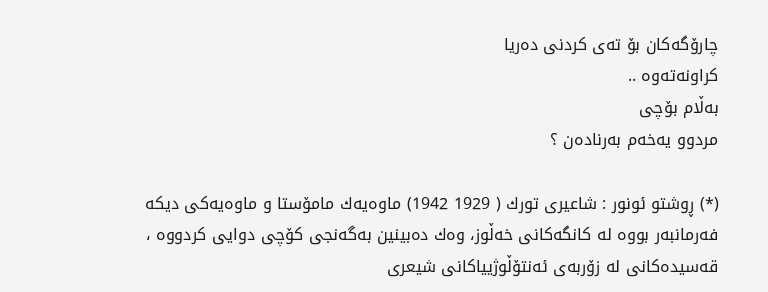چارۆگەكان بۆ تەی كردنی دەریا
كراونەتەوە ..
بەڵام بۆچی
مردوو یەخەم بەرنادەن ؟

(*) ڕوشتو ئونور : شاعیری تورك ( 1929 1942) ماوه‌یه‌ك مامۆستا و ماوه‌یه‌كی دیكه‌ فه‌رمانبه‌ر بووه‌ له‌ كانگه‌كانی خه‌ڵوز، وه‌ك ده‌بینین به‌گه‌نجی كۆچی دوایی كردووه‌ ، قه‌سیده‌كانی له‌ زۆربه‌ی ئه‌نتۆڵوژییاكانی شیعری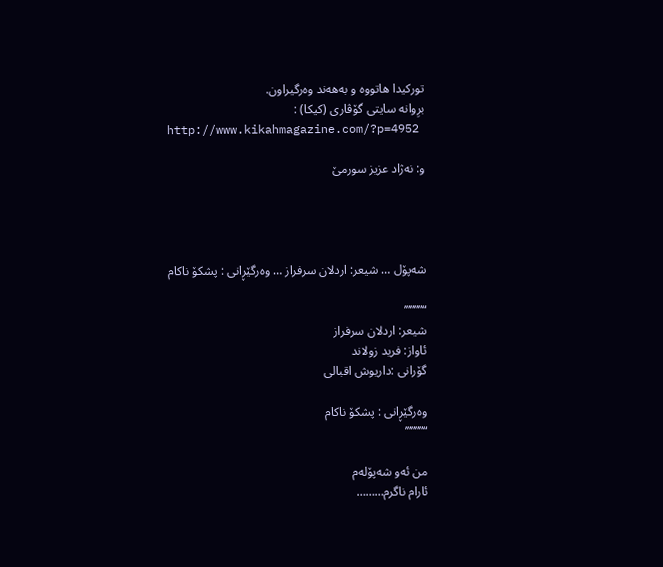توركیدا هاتووه‌ و به‌هه‌ند وه‌رگیراون.
برِوانە سايتى گۆڤارى (كيكا) :
http://www.kikahmagazine.com/?p=4952

و: نه‌ژاد عزیز سورمێ




شەپۆل … شیعر: اردلان سرفراز … وەرگێڕانی : پشکۆ ناکام

“””””’
شیعر: اردلان سرفراز
ئاواز: فرید زولاند
گۆرانی :داریوش اقبالی

وەرگێڕانی : پشکۆ ناکام
“””””’

من ئەو شەپۆلەم
ئارام ناگرم………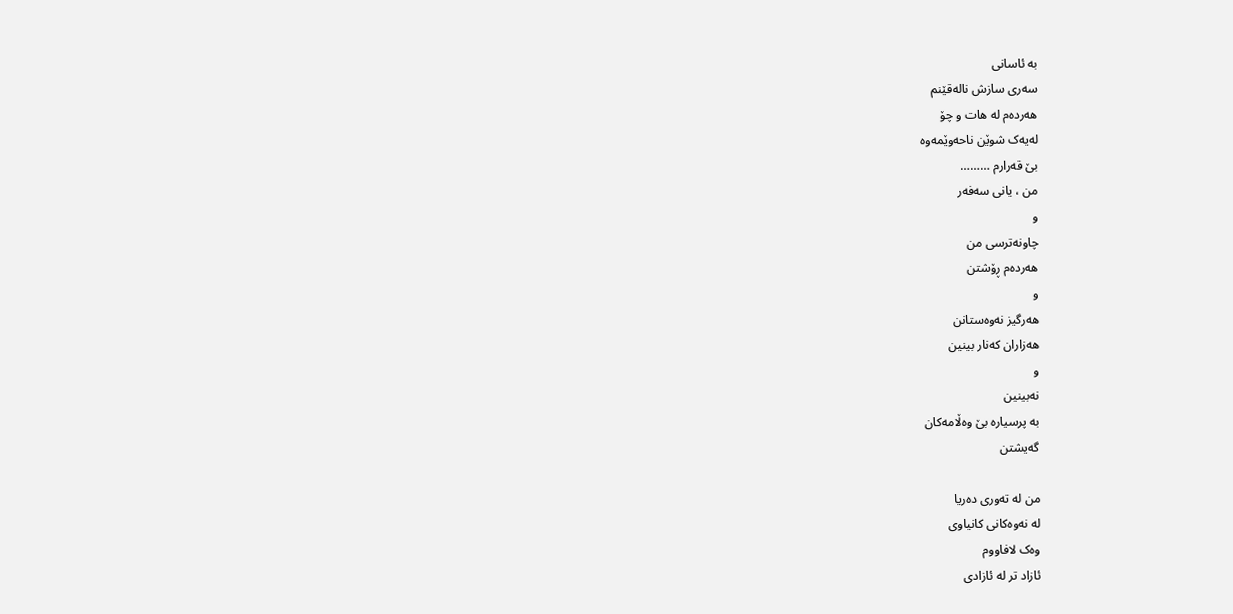بە ئاسانی
سەری سازش نالەقێنم
هەردەم لە هات و چۆ
لەیەک شوێن ناحەوێمەوە
بێ قەرارم ………
من ، یانی سەفەر
و
چاونەترسی من
هەردەم ڕۆشتن
و
هەرگیز نەوەستانن
هەزاران کەنار بینین
و
نەبینین
بە پرسیارە بێ وەڵامەکان
گەیشتن

من لە تەوری دەریا
لە نەوەکانی کانیاوی
وەک لافاووم
ئازاد تر لە ئازادی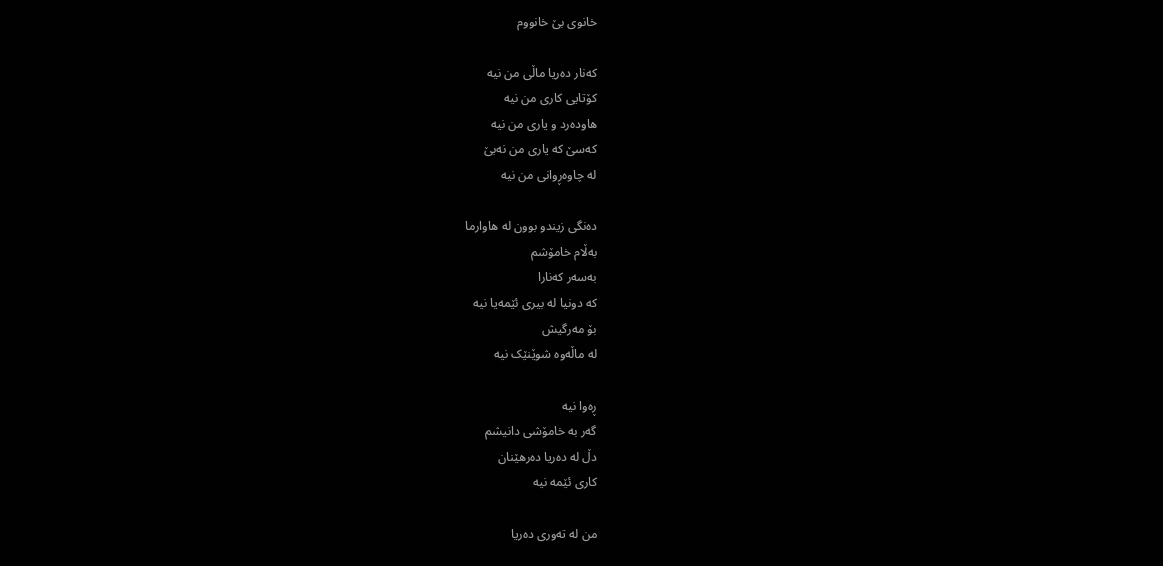خانوی بێ خانووم

كەنار دەریا ماڵی من نیە
كۆتایی کاری من نیە
هاودەرد و یاری من نیە
كەسێ کە یاری من نەبێ
لە چاوەڕوانی من نیە

دەنگی زیندو بوون لە هاوارما
بەڵام خامۆشم
بەسەر کەنارا
كە دونیا لە بیری ئێمەیا نیە
بۆ مەرگیش
لە ماڵەوە شوێنێک نیە

ڕەوا نیە
گەر بە خامۆشی دانیشم
دڵ لە دەریا دەرهێنان
كاری ئێمە نیە

من لە تەوری دەریا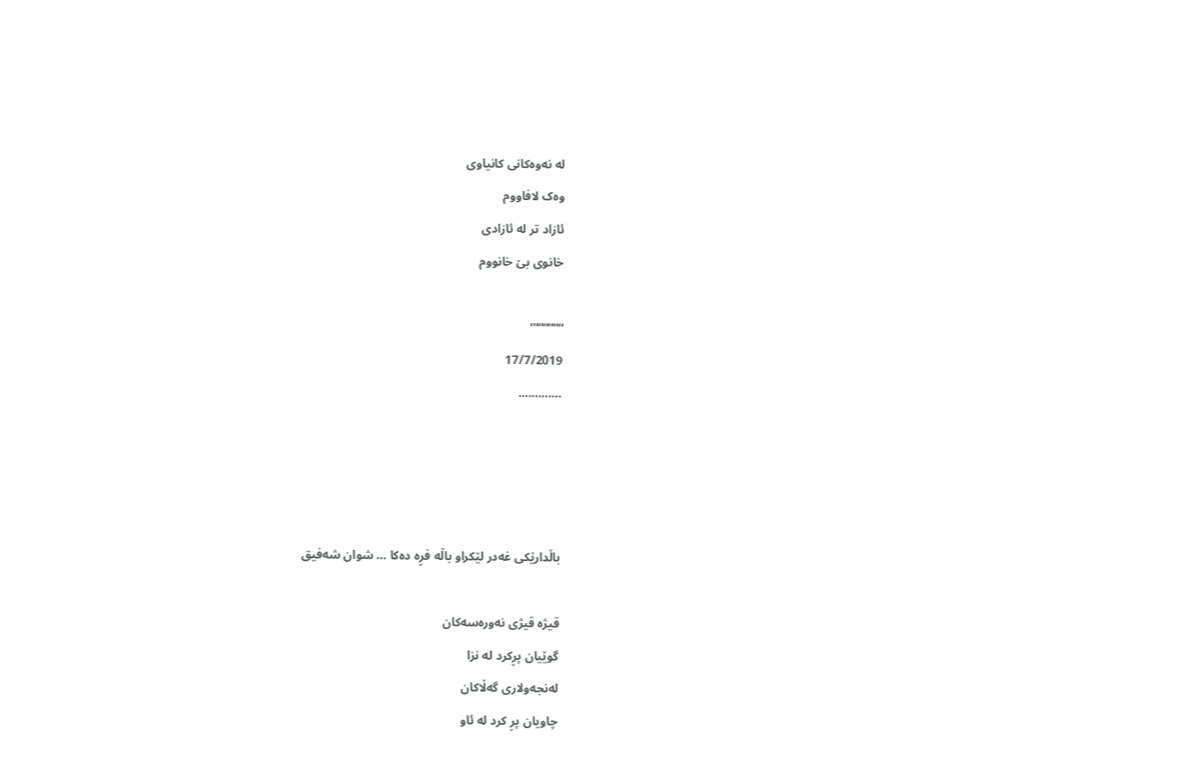لە نەوەکانی کانیاوی
وەک لافاووم
ئازاد تر لە ئازادی
خانوی بێ خانووم

“”””””’
17/7/2019
………….




باڵدارێکی غەدر لێکراو باڵە فڕە دەکا … شوان شەفیق

قیژە قیژی نەورەسەکان
گوێیان پڕکرد لە نزا
لەنجەولاری گەڵاکان
چاویان پڕ کرد لە ئاو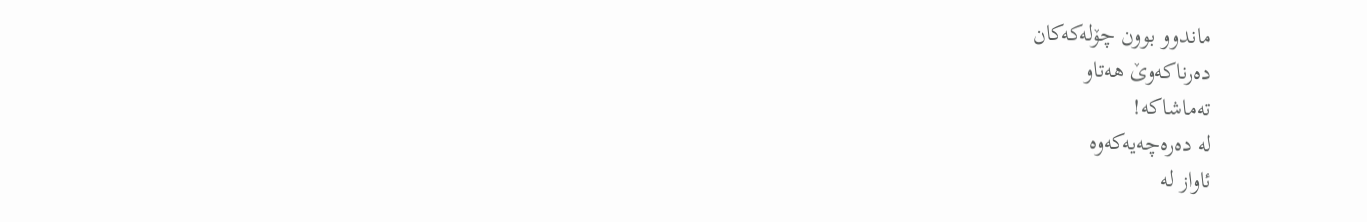ماندوو بوون چۆلەکەکان
دەرناکەوێ ھەتاو
تەماشاکە!
لە دەرەچەیەکەوە
ئاواز لە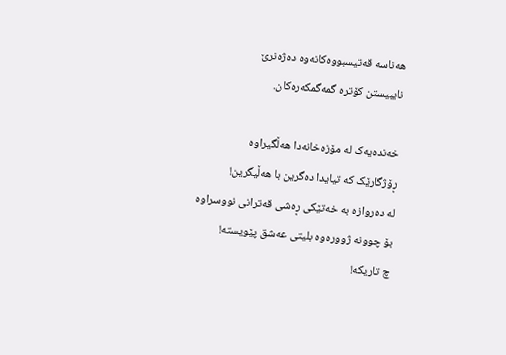ھەناسە قەتیسبووەکانەوە دەژەنرێ
نایبیستن کۆترە گمەگمکەرەکان.

خەندەیەک لە مۆزەخانەدا ھەڵگیراوە
ڕۆژگارێک کە تیایدا دەگرین با ھەڵیگرین!
لە دەروازە بە خەتێکی ڕەشی قەترانی نووسراوە
بۆ چوونە ژوورەوە بلیتی عەشق پێویستە!
چ تاریکە!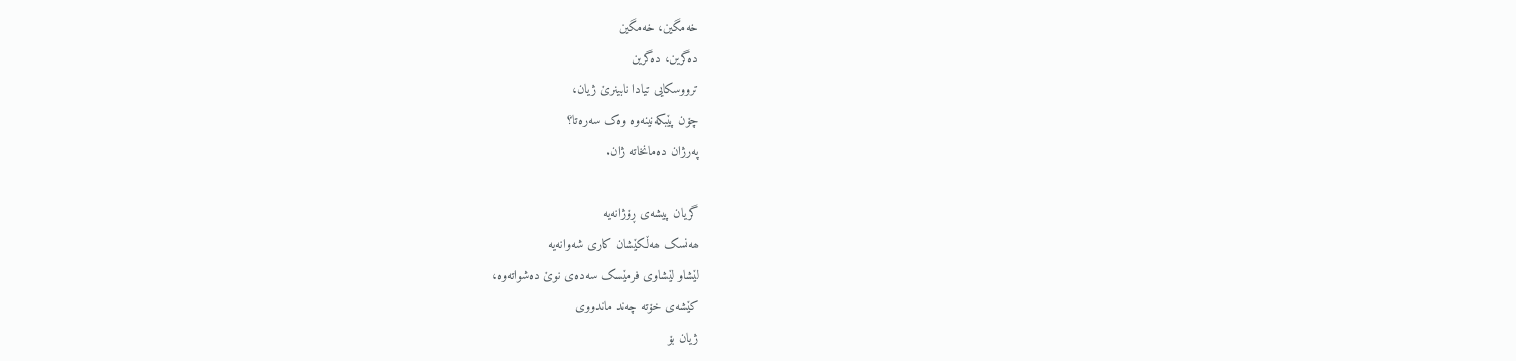خەمگین، خەمگین
دەگرین، دەگرین
ترووسکایی تیادا نابینرێ ژیان،
چۆن پێبکەنینەوە وەک سەرەتا؟
پەرژان دەمانخاتە ژان.

گریان پیشەی ڕۆژانەیە
ھەنسک ھەڵکێشان کاری شەوانەیە
لێشاو لێشاوی فرمێسک سەدەی نوێ دەشواتەوە،
کێشەی خۆتە چەند ماندووی
ژیان بۆ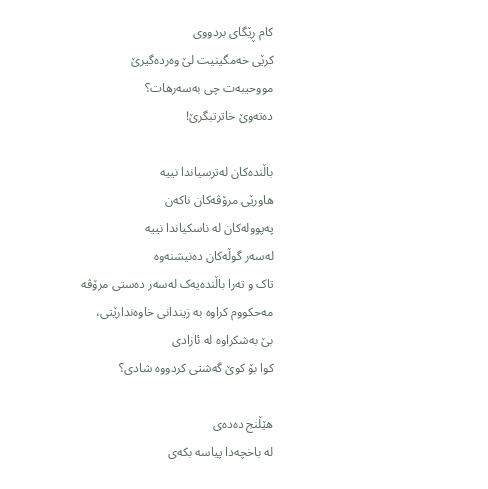کام ڕێگای بردووی
کرێی خەمگینیت لێ وەردەگیرێ
مووحیبەت چی بەسەرھات؟
دەتەوێ خاترتبگرێ!

باڵندەکان لەترسیاندا نییە
ھاورێی مرۆڤەکان ناکەن
پەپوولەکان لە ناسکیاندا نییە
لەسەر گوڵەکان دەنیشنەوە
تاک و تەرا باڵندەیەک لەسەر دەستی مرۆڤە
مەحکووم کراوە بە زیندانی خاوەندارێتی،
بێ بەشکراوە لە ئازادی
کوا بۆ کوێ گەشتی کردووە شادی؟

ھێڵنج دەدەی
لە باخچەدا پیاسە بکەی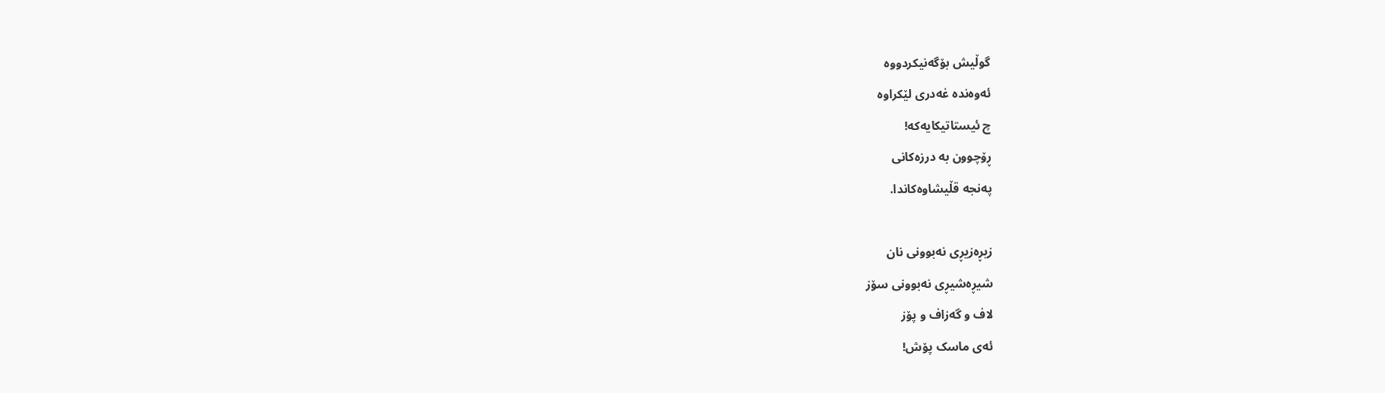گوڵیش بۆگەنیکردووە
ئەوەندە غەدری لێکراوە
چ ئیستاتیکایەکە!
ڕۆچوون بە درزەکانی
پەنجە قڵیشاوەکاندا.

زیڕەزیڕی نەبوونی نان
شیڕەشیڕی نەبوونی سۆز
لاف و گەزاف و پۆز
ئەی ماسک پۆش!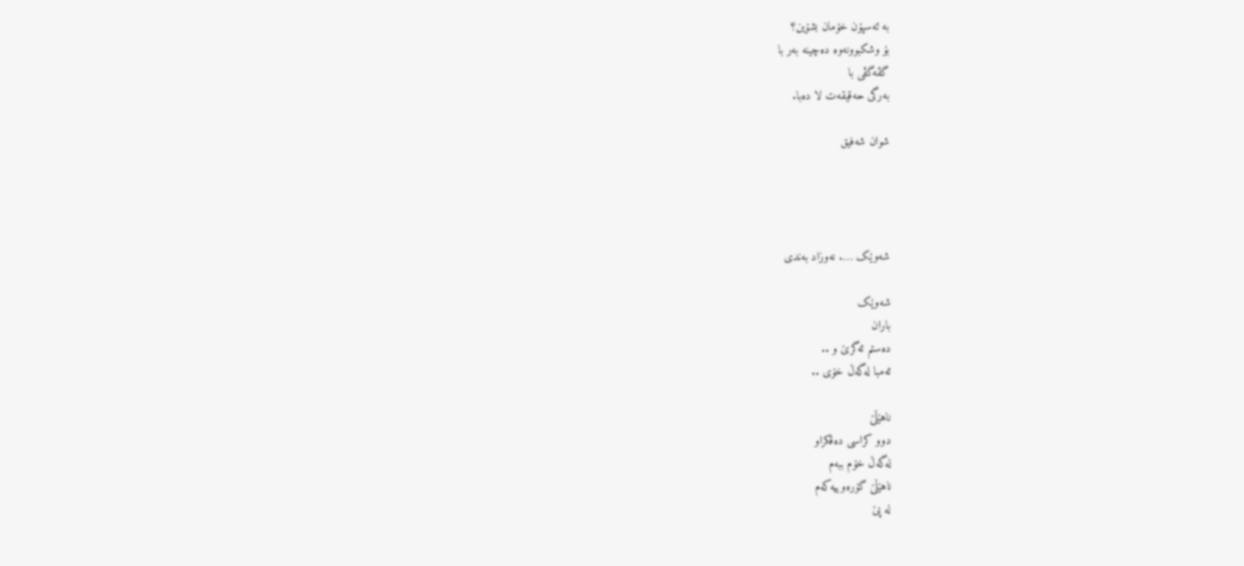بە ئەسپۆن خۆمان بشۆین؟
بۆ وشکبوونەوە دەچینە بەر با
گڤەگڤی با
بەرگی حەقیقەت لا دەبا.

شوان شەفیق




شەوێک …. نەوزاد بەندی

شەوێک
باران
دەستم ئەگرێ و ..
ئەمبا لەگەڵ خۆی ..

ناهێڵێ
دوو کراسی دەقکراو
لەگەڵ خۆم ببەم
ناهێڵێ گۆرەوییەکەم
لە پێ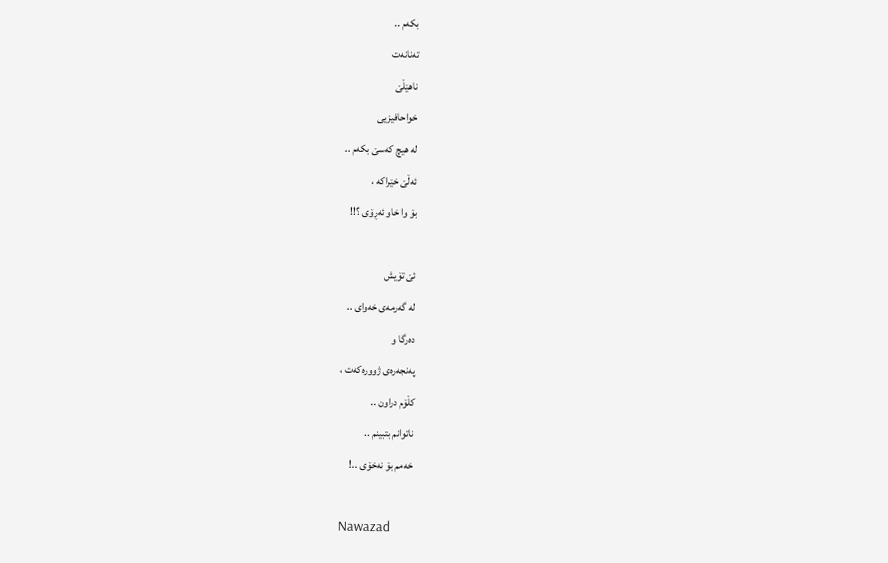بکەم ..
تەنانەت
ناهێڵێ
خواحافیزیی
لە هیچ کەسێ بکەم ..
ئەڵێ خێراکە ،
بۆ وا خاو ئەڕۆی ؟!!

ئێ تۆیش
لە گەرمەی خەوای ..
دەرگا و
پەنجەرەی ژوورەکەت ،
کڵۆم دراون ..
ناتوانم بتبینم ..
خەمم بۆ نەخۆی ..!

Nawazad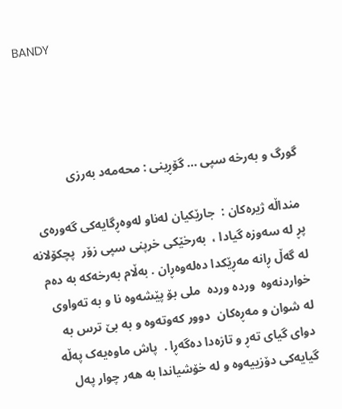BANDY




گورگ و بەرخە سپی … گۆڕینی : محەمەد بەرزی

 منداڵە ژیرەکان :  جارێکیان لەناو لەوەڕگایەکی گەورەی پڕ لە سەوزە گیادا ،  بەرخێکی خرپنی سپی زۆر  پچکۆلانە لە گەڵ ڕانە مەڕێکدا دەلەوەڕان . بەڵام بەرخەکە بە دەم خواردنەوە  وردە وردە  ملی بۆ پێشەوە نا و بە تەواوی  لە شوان و مەڕەکان  دوور کەوتەوە و بە بێ ترس بە دوای گیای تەڕ و تازەدا دەگەڕا .  پاش ماوەیەک پەڵە گیایەکی دۆزییەوە و لە خۆشیاندا بە هەر چوار پەل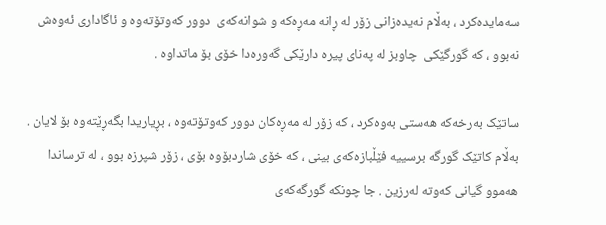سەمایدەکرد ، بەڵام نەیدەزانی زۆر لە ڕانە مەڕەکە و شوانەکەی  دوور کەوتۆتەوە و ئاگاداری ئەوەش نەبوو ، کە گورگێکی  چاوبز لە پەنای پیرە دارێکی گەورەدا خۆی بۆ ماتداوە .

ساتێک بەرخەکە هەستی بەوەکرد ، کە زۆر لە مەڕەکان دوور کەوتۆتەوە ، بڕیاریدا بگەڕێتەوە بۆ لایان . بەڵام کاتێک گورگە برسییە فێڵبازەکەی بینی ، کە خۆی شاردبۆوە بۆی ، زۆر شپرزە بوو ، لە ترساندا هەموو گیانی کەوتە لەرزین . جا چونکە گورگەکەی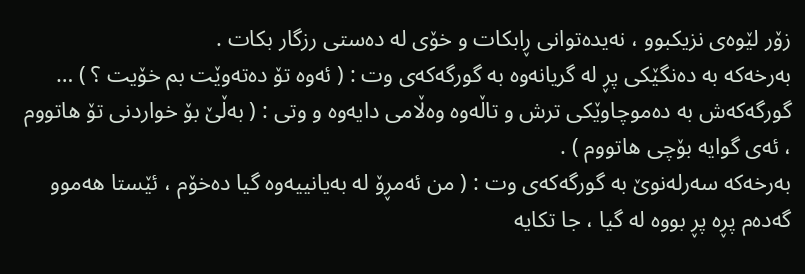زۆر لێوەی نزیکبوو ، نەیدەتوانی ڕابکات و خۆی لە دەستی رزگار بکات .
بەرخەکە بە دەنگێکی پڕ لە گریانەوە بە گورگەکەی وت : ( ئەوە تۆ دەتەوێت بم خۆیت ؟ ) … گورگەکەش بە دەموچاوێکی ترش و تاڵەوە وەڵامی دایەوە و وتی : ( بەڵێ بۆ خواردنی تۆ هاتووم ، ئەی گوایە بۆچی هاتووم ) .
بەرخەکە سەرلەنوێ بە گورگەکەی وت : ( من ئەمڕۆ لە بەیانییەوە گیا دەخۆم ، ئێستا هەموو گەدەم پڕە پڕ بووە لە گیا ، جا تکایە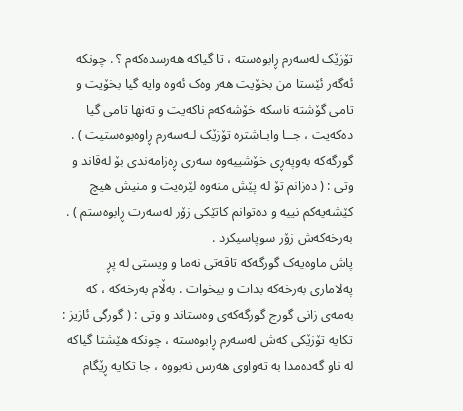تۆزێک لەسەرم ڕابوەستە ، تا گیاکە هەرسدەکەم ؟ . چونکە ئەگەر ئێستا من بخۆیت هەر وەک ئەوە وایە گیا بخۆیت و تامی گۆشتە ناسکە خۆشەکەم ناکەیت و تەنها تامی گیا دەکەیت ، جــا وابـاشترە تۆزێک لـەسەرم ڕاوەبوەستیت ) .
گورگەکە بەوپەڕی خۆشییەوە سەری ڕەزامەندی بۆ لەقاند و وتی : ( دەزانم تۆ لە پێش منەوە لێرەیت و منیش هیچ کێشەیەکم نییە و دەتوانم کاتێکی زۆر لەسەرت ڕابوەستم ) . بەرخەکەش زۆر سوپاسیکرد .
پاش ماوەیەک گورگەکە تاقەتی نەما و ویستی لە پڕ پەلاماری بەرخەکە بدات و بیخوات . بەڵام بەرخەکە ، کە بەمەی زانی گورج گورگەکەی وەستاند و وتی : ( گورگی ئازیز : تکایە تۆزێکی کەش لەسەرم ڕابوەستە ، چونکە هێشتا گیاکە لە ناو گەدەمدا بە تەواوی هەرس نەبووە ، جا تکایە ڕێگام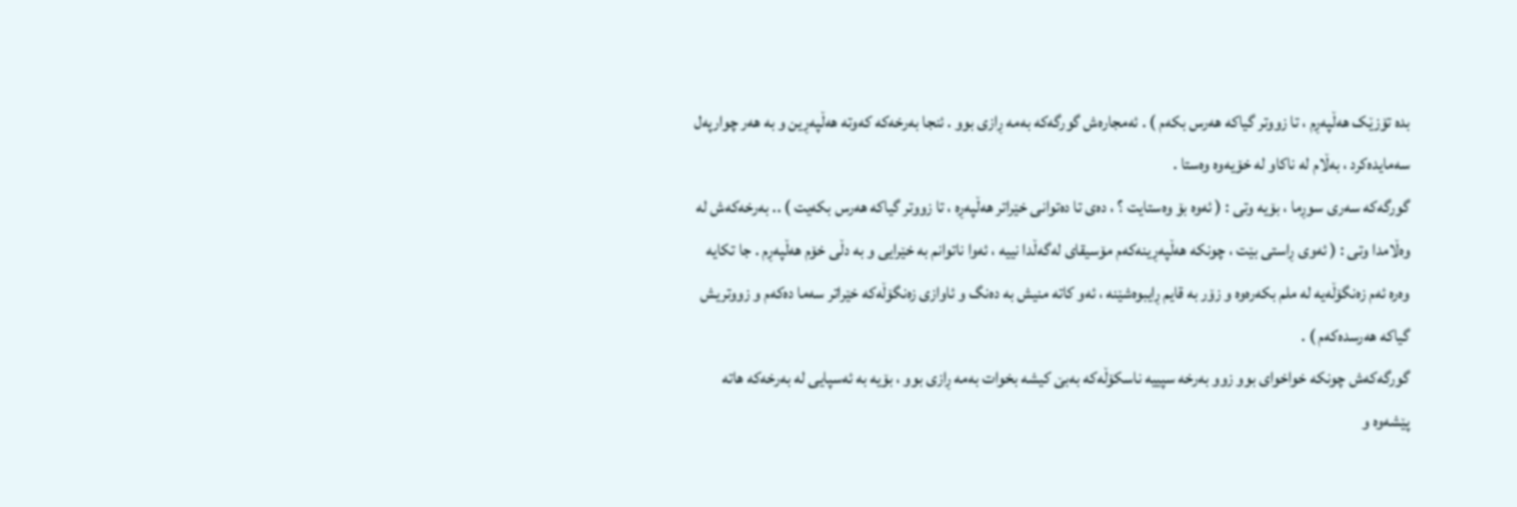بدە تۆزێک هەڵپەڕم ، تا زووتر گیاکە هەرس بکەم ) . ئەمجارەش گورگەکە بەمە ڕازی بوو . ئنجا بەرخەکە کەوتە هەڵپەڕین و بە هەر چوارپەل سەمایدەکرد ، بەڵام لە ناکاو لە خۆیەوە وەستا .
گورگەکە سەری سوڕما ، بۆیە وتی : ( ئەوە بۆ وەستایت ؟ ، دەی تا دەتوانی خێراتر هەڵپەڕە ، تا زووتر گیاکە هەرس بکەیت ) .. بەرخەکەش لە وەڵامدا وتی : ( ئەوی ڕاستی بێت ، چونکە هەڵپەڕینەکەم مۆسیقای لەگەڵدا نییە ، ئەوا ناتوانم بە خێرایی و بە دڵی خۆم هەڵپەڕم . جا تکایە وەرە ئەم زەنگۆڵەیە لە ملم بکەرەوە و زۆر بە قایم ڕایبوەشێنە ، ئەو کاتە منیش بە دەنگ و ئاوازی زەنگۆڵەکە خێراتر سەما دەکەم و زووتریش گیاکە هەرسدەکەم ) .
گورگەکەش چونکە خواخوای بوو زوو بەرخە سپییە ناسکۆڵەکە بەبێ کیشە بخوات بەمە ڕازی بوو ، بۆیە بە ئەسپایی لە بەرخەکە هاتە پێشەوە و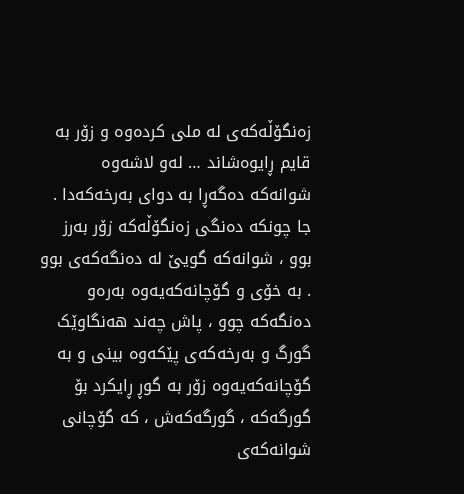زەنگۆڵەکەی لە ملی کردەوە و زۆر بە قایم ڕایوەشاند … لەو لاشەوە شوانەکە دەگەڕا بە دوای بەرخەکەدا . جا چونکە دەنگی زەنگۆڵەکە زۆر بەرز بوو ، شوانەکە گویێ لە دەنگەکەی بوو . بە خۆی و گۆچانەکەیەوە بەرەو دەنگەکە چوو ، پاش چەند هەنگاوێک گورگ و بەرخەکەی پێکەوە بینی و بە گۆچانەکەیەوە زۆر بە گوڕ ڕایکرد بۆ گورگەکە ، گورگەکەش ، کە گۆچانی شوانەکەی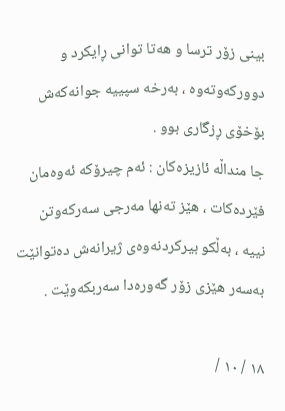بینی زۆر ترسا و هەتا توانی ڕایکرد و دوورکەوتەوە ، بەرخە سپییە جوانەکەش بۆخۆی ڕزگاری بوو .
جا منداڵە ئازیزەکان : ئەم چیرۆکە ئەوەمان فێردەکات ، هێز تەنها مەرجی سەرکەوتن نییە ، بەڵکو بیرکردنەوەی ژیرانەش دەتوانێت بەسەر هێزی زۆر گەورەدا سەربکەوێت .

١٨ / ١٠ /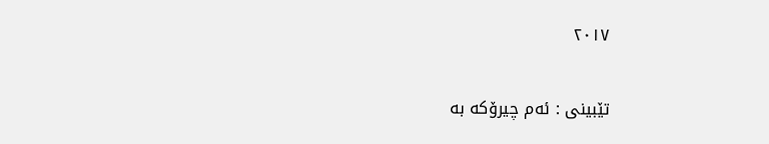٢٠١٧

تێبینی : ئەم چیرۆکە بە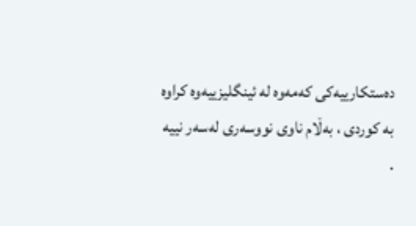دەستکارییەکی کەمەوە لە ئینگلیزییەوە کراوە بە کوردی ، بەڵام ناوی نووسەری لەسەر نییە .